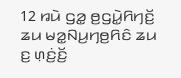12 ꤙꤣꤧ ꤞꤤ꤭ ꤥ꤬ꤞꤣꤧ꤭ꤖꤚꤢꤩ꤬ ꤘꤣ ꤗꤤ꤭ꤡꤣ꤬ꤚꤥ꤬ꤖꤢꤨ ꤘꤣ ꤢ꤬ ꤛ꤫ꤢꤦ꤬ꤢꤩ꤬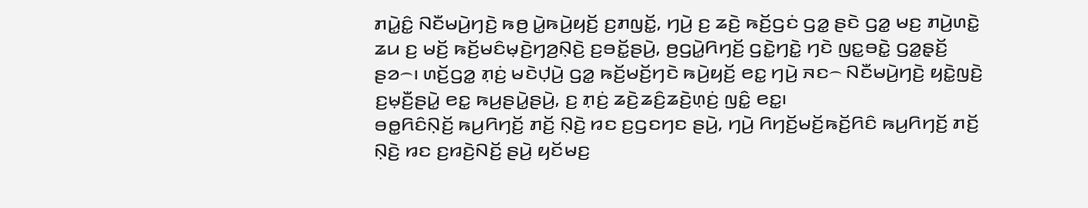ꤊꤣꤧ꤭ꤢꤨ꤭ ꤡꤢꤪꤗꤣꤧ꤬ꤚꤢꤧ꤬ ꤒꤥ꤬ ꤣꤧ꤭ꤒꤣꤧ꤬ꤟꤢꤩ꤬ ꤢ꤬ꤊꤜꤢꤩ꤭, ꤚꤣꤧ꤬ ꤢ꤬ ꤘꤢꤧ꤬ ꤒꤢꤩ꤬ꤞꤢꤦ ꤞꤤ꤭ ꤔꤢꤧ ꤞꤤ꤭ ꤗꤢ꤬ ꤊꤣꤧ꤬ꤛꤢꤧ꤭ ꤘꤣ ꤢ꤬ ꤗꤢꤩ꤬ ꤒꤢꤩ꤬ꤗꤢꤨꤗ꤫ꤢꤧ꤬ꤚꤤ꤬ꤡ꤫ꤢꤧ꤬ ꤢ꤬ꤋꤢꤩ꤭ꤔꤣꤧ꤬, ꤥ꤬ꤞꤣꤧ꤭ꤖꤚꤢꤩ꤬ ꤞꤢꤧ꤭ꤚꤢꤧ꤭ ꤚꤢꤧ ꤜꤢ꤭ꤋꤢꤧ꤭ ꤞꤤ꤭ꤔ꤫ꤢꤩ꤬ ꤔꤤ꤮꤯ ꤛꤢꤩ꤬ꤞꤤ꤭ ꤊ꤫ꤢꤦ꤬ ꤗꤢꤧꤓ꤫ꤣꤧ꤬ ꤞꤤ꤭ ꤒꤢꤩ꤬ꤗꤢꤩ꤬ꤚꤢꤧ ꤒꤣꤧ꤬ꤟꤢꤩ꤬ ꤕꤢ꤭ ꤚꤣꤧ꤬ ꤏꤢ꤮ ꤡꤢꤪꤗꤣꤧ꤬ꤚꤢꤧ꤬ ꤟꤢꤧ꤭ꤜꤢꤧ꤬ ꤢ꤬ꤗ꤫ꤢꤪ꤬ꤔꤣꤧ꤭ ꤕꤢ꤭ ꤒꤣ꤬ꤔꤣꤧ꤭ꤔꤣꤧ꤬, ꤢ꤬ ꤊ꤫ꤢꤦ꤬ ꤘꤢꤧ꤬ꤘꤢꤨ꤬ꤘꤢꤧ꤬ꤛ꤫ꤢꤦ꤬ ꤜꤢꤨ꤭ ꤕꤢ꤭꤯
ꤋꤥ꤭ꤖꤢꤨꤡ꤫ꤢꤩ꤬ ꤒꤣ꤬ꤖꤚꤢꤩ꤬ ꤊꤢꤩ꤬ ꤡ꤫ꤢꤧ꤬ ꤙꤢ ꤢ꤬ꤞꤢꤚꤢ ꤔꤣꤧ꤬, ꤚꤣꤧ꤬ ꤖꤚꤢꤩ꤬ꤗꤢꤩ꤬ꤒꤢꤩ꤬ꤖꤢꤨ ꤒꤣ꤬ꤖꤚꤢꤩ꤬ ꤊꤢꤩ꤬ ꤡ꤫ꤢꤧ꤬ ꤙꤢ ꤢ꤬ꤙꤢꤧ꤬ꤡꤢꤩ꤬ ꤔꤣꤧ꤬ ꤟꤢꤩꤗꤢ꤬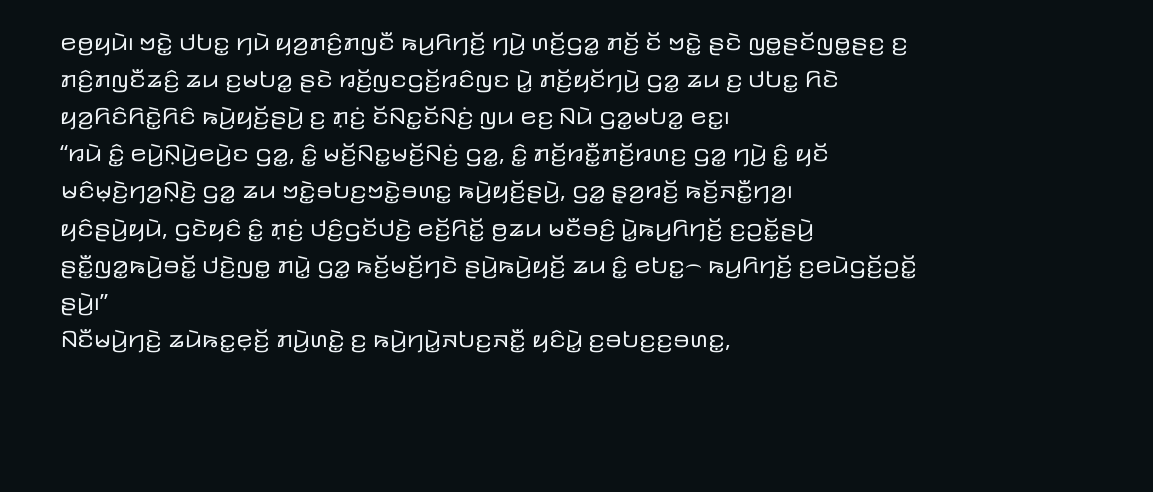ꤕꤥ꤬ꤟꤣꤧ꤯ ꤠꤢꤧ꤭ ꤓꤝꤢ꤭ ꤚꤣꤧ ꤟꤤ꤬ꤊꤢꤨ꤬ꤊꤜꤢꤪ ꤒꤣ꤬ꤖꤚꤢꤩ꤬ ꤚꤣꤧ꤬ ꤛꤢꤩ꤬ꤞꤤ꤭ ꤊꤢꤩ꤬ ꤢꤩ ꤠꤢꤧ꤭ ꤔꤢꤧ ꤜꤥ꤭ꤔꤢꤩꤜꤥ꤭ꤔꤢ꤬ ꤢ꤬ ꤊꤢꤨ꤬ꤊꤜꤢꤪꤘꤢꤨ꤬ ꤘꤣ ꤢ꤬ꤗꤝꤤ꤭ ꤔꤢꤧ ꤙꤢꤩ꤬ꤜꤢꤞꤢꤩ꤬ꤙꤢꤨꤜꤢ ꤣꤧ꤭ ꤊꤢꤩ꤬ꤟꤢꤩꤚꤣꤧ꤬ ꤞꤤ꤭ ꤘꤣ ꤢ꤬ ꤓꤝꤢ꤭ ꤖꤢꤧ ꤟꤤ꤬ꤖꤢꤨꤖꤢꤧ꤭ꤖꤢꤨ ꤒꤣꤧ꤬ꤟꤢꤩ꤬ꤔꤣꤧ꤬ ꤢ꤬ ꤊ꤫ꤢꤦ꤬ ꤢꤩꤡꤢ꤭ꤢꤩꤡꤢꤦ꤬ ꤜꤣ ꤕꤢ꤬ ꤡꤣꤧ ꤞꤤ꤭ꤗꤝꤤ꤭ ꤕꤢ꤭꤯
“ꤙꤣꤧ ꤢꤨ꤭ ꤕꤣꤧ꤬ꤡ꤫ꤣꤧ꤬ꤕꤣꤧ꤬ꤢ ꤞꤤ꤭, ꤢꤨ꤭ ꤗꤢꤩ꤬ꤡꤢ꤭ꤗꤢꤩ꤬ꤡꤢꤦ꤬ ꤞꤤ꤭, ꤢꤨ꤭ ꤊꤢꤩ꤬ꤙꤢꤪ꤭ꤊꤢꤩ꤬ꤙꤛꤢ꤬ ꤞꤤ꤭ ꤚꤣꤧ꤬ ꤢꤨ꤭ ꤟꤢꤩ ꤗꤢꤨꤗ꤫ꤢꤧ꤬ꤚꤤ꤬ꤡ꤫ꤢꤧ꤬ ꤞꤤ꤭ ꤘꤣ ꤠꤢꤧ꤭ꤋꤝꤢ꤬ꤠꤢꤧ꤭ꤋꤛꤢ꤭ ꤒꤣꤧ꤬ꤟꤢꤩ꤬ꤔꤣꤧ꤬, ꤞꤤ꤭ ꤔ꤫ꤤ꤬ꤙꤢꤩ꤬ ꤒꤢꤩ꤬ꤏꤢꤪ꤭ꤚꤤ꤬꤯
ꤟꤢꤨꤔꤣꤧ꤬ꤟꤣꤧ, ꤞꤢꤧꤟꤢꤨ ꤢꤨ꤭ ꤊ꤫ꤢꤦ꤬ ꤓꤢꤨ꤬ꤞꤢꤩꤓꤢꤧ꤬ ꤕꤢꤩ꤬ꤖꤢꤩ꤭ ꤥ꤬ꤘꤣ ꤗꤢꤪꤋꤢꤨ꤬ ꤣꤧ꤭ꤒꤣ꤬ꤖꤚꤢꤩ꤬ ꤢ꤬ꤑꤢꤩ꤭ꤔꤣꤧ꤬ ꤔꤢꤪ꤭ꤜꤤ꤭ꤒꤣꤧ꤬ꤋꤢꤩ꤭ ꤓꤢꤧ꤬ꤜꤥ꤭ ꤊꤣꤧ꤭ ꤞꤤ꤭ ꤒꤢꤩ꤬ꤗꤢꤩ꤬ꤚꤢꤧ ꤔꤣꤧ꤬ꤒꤣꤧ꤬ꤟꤢꤩ꤬ ꤘꤣ ꤢꤨ꤭ ꤕꤝꤢ꤭꤮ ꤒꤣ꤬ꤖꤚꤢꤩ꤬ ꤢ꤬ꤕꤣꤧꤞꤢꤩ꤬ꤑꤢꤩ꤭ ꤔꤣꤧ꤬꤯”
ꤡꤢꤪꤗꤣꤧ꤬ꤚꤢꤧ꤬ ꤘꤣꤧꤒꤢ꤭ꤕ꤫ꤢꤩ꤬ ꤊꤣꤧ꤬ꤛꤢꤧ꤭ ꤢ꤬ ꤒꤣꤧ꤬ꤚꤣꤧ꤭ꤏꤝꤢ꤬ꤏꤢꤪ꤭ ꤟꤢꤨꤣꤧ꤭ ꤢ꤬ꤋꤝꤢ꤬ꤢ꤬ꤋꤛꤢ꤭,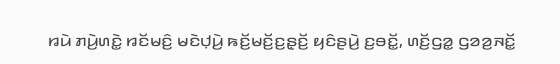ꤙꤣꤧ ꤊꤣꤧ꤬ꤛꤢꤧ꤭ ꤙꤢꤩꤗꤢꤨ꤬ ꤗꤢꤧꤓ꤫ꤣꤧ꤬ ꤒꤢꤩ꤬ꤗꤢꤩ꤬ꤢ꤬ꤔ꤫ꤢꤩ꤬ ꤟꤢꤨꤔꤣꤧ꤬ ꤢ꤬ꤋꤢꤩ꤭, ꤛꤢꤩ꤬ꤞꤤ꤭ ꤞꤤꤤ꤬ꤏꤢꤩ꤭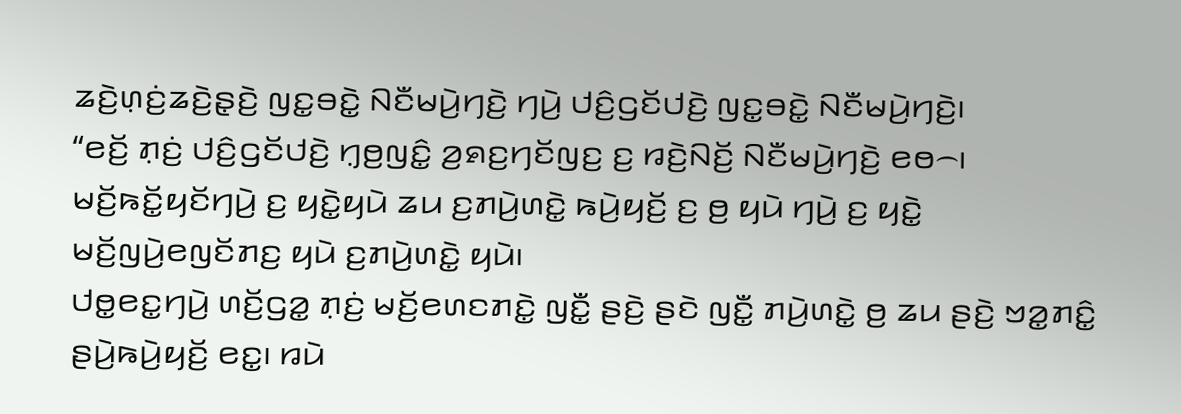ꤘꤢꤧ꤬ꤛ꤫ꤢꤦ꤬ꤘꤢꤧ꤬ꤔ꤫ꤢꤧ꤬ ꤜꤢ꤭ꤋꤢꤧ꤭ ꤡꤢꤪꤗꤣꤧ꤬ꤚꤢꤧ꤬ ꤚꤣꤧ꤬ ꤓꤢꤨ꤬ꤞꤢꤩꤓꤢꤧ꤬ ꤜꤢ꤭ꤋꤢꤧ꤭ ꤡꤢꤪꤗꤣꤧ꤬ꤚꤢꤧ꤬꤯
“ꤕꤢꤩ꤬ ꤊ꤫ꤢꤦ꤬ ꤓꤢꤨ꤬ꤞꤢꤩꤓꤢꤧ꤬ ꤚ꤫ꤥ꤬ꤜꤢꤨ꤭ ꤤ꤬ꤎꤢ꤬ꤚꤢꤩꤜꤢ꤬ ꤢ꤬ ꤙꤢꤧ꤬ꤡꤢꤩ꤬ ꤡꤢꤪꤗꤣꤧ꤬ꤚꤢꤧ꤬ ꤕꤥ꤮꤯ ꤗꤢꤩ꤬ꤒꤢꤩ꤭ꤟꤢꤩꤚꤣꤧ꤬ ꤢ꤬ ꤟꤢꤧ꤭ꤟꤣꤧ ꤘꤣ ꤢ꤬ꤊꤣꤧ꤬ꤛꤢꤧ꤭ ꤒꤣꤧ꤬ꤟꤢꤩ꤬ ꤢ꤬ ꤥ꤬ ꤟꤣꤧ ꤚꤣꤧ꤬ ꤢ꤬ ꤟꤢꤧ꤭ ꤗꤢꤩ꤬ꤜꤣꤧ꤬ꤕꤜꤢꤩꤊꤢ꤬ ꤟꤣꤧ ꤢ꤬ꤊꤣꤧ꤬ꤛꤢꤧ꤭ ꤟꤣꤧ꤯
ꤓꤥ꤭ꤕꤢ꤭ꤚꤣꤧ꤬ ꤛꤢꤩ꤬ꤞꤤ꤭ ꤊ꤫ꤢꤦ꤬ ꤗꤢꤩ꤬ꤕꤛꤢꤊꤢꤧ꤭ ꤜꤢꤪ꤭ ꤔꤢꤧ꤬ ꤔꤢꤧ ꤜꤢꤪ꤭ ꤊꤣꤧ꤬ꤛꤢꤧ꤭ ꤥ꤬ ꤘꤣ ꤔꤢꤧ꤬ ꤠꤤ꤭ꤊꤢꤨ꤭ ꤔꤣꤧ꤬ꤒꤣꤧ꤬ꤟꤢꤩ꤬ ꤕꤢ꤭꤯ ꤙꤣꤧ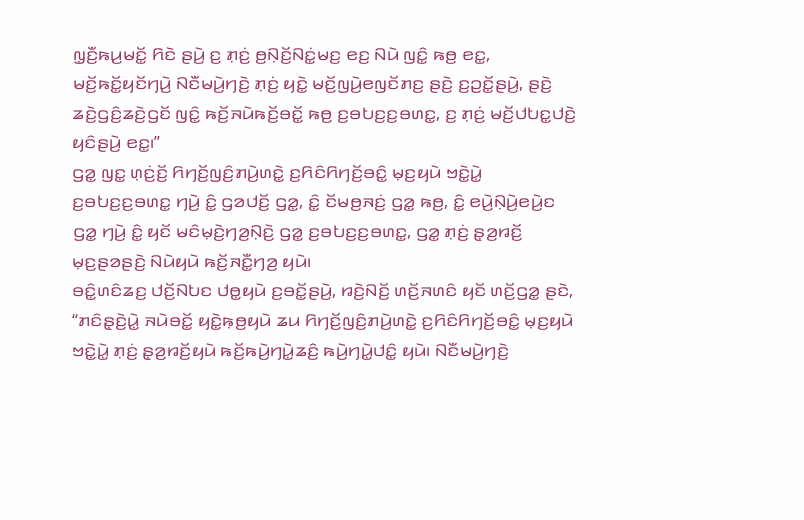ꤜ꤫ꤢꤪ꤬ꤒꤣ꤬ꤗꤢꤩ꤭ ꤖꤢꤧ ꤔꤣꤧ꤬ ꤢ꤬ ꤊ꤫ꤢꤦ꤬ ꤥ꤬ꤡ꤫ꤢꤩ꤬ꤡꤢꤦ꤭ꤗꤢ꤬ ꤕꤢ꤬ ꤡꤣꤧ ꤜꤢꤨ꤭ ꤒꤥ꤬ ꤕꤢ꤭, ꤗꤢꤩ꤬ꤒꤢꤩ꤭ꤟꤢꤩꤚꤣꤧ꤬ ꤡꤢꤪꤗꤣꤧ꤬ꤚꤢꤧ꤬ ꤊ꤫ꤢꤦ꤬ ꤟꤢꤧ꤭ ꤗꤢꤩ꤬ꤜꤣꤧ꤬ꤕꤜꤢꤩꤊꤢ꤬ ꤔꤢꤧ꤬ ꤢ꤬ꤑꤢꤩ꤭ꤔꤣꤧ꤬, ꤔꤢꤧ꤬ ꤘꤢꤧ꤬ꤞꤢꤨ꤬ꤘꤢꤧ꤬ꤞꤢꤩ ꤜꤢꤨ꤭ ꤒꤢꤩ꤬ꤏꤣꤧꤒꤢꤩ꤬ꤋꤢꤩ꤭ ꤒꤥ꤬ ꤢ꤬ꤋꤝꤢ꤬ꤢ꤬ꤋꤛꤢ꤭, ꤢ꤬ ꤊ꤫ꤢꤦ꤬ ꤗꤢꤩ꤬ꤓꤝꤢ꤭ꤓꤢꤧ꤬ ꤟꤢꤨꤔꤣꤧ꤬ ꤕꤢ꤭꤯”
ꤞꤤ꤭ ꤜꤢ꤭ ꤛ꤫ꤢꤦ꤬ꤢꤩ꤬ ꤖꤚꤢꤩ꤬ꤜꤢꤨ꤬ꤊꤣꤧ꤬ꤛꤢꤧ꤭ ꤢ꤬ꤖꤢꤨꤖꤚꤢꤩ꤬ꤋꤢꤨ꤭ ꤗ꤫ꤢ꤬ꤟꤣꤧ ꤠꤢꤧ꤭ꤣꤧ꤭ ꤢ꤬ꤋꤝꤢ꤬ꤢ꤬ꤋꤛꤢ꤭ ꤚꤣꤧ꤬ ꤢꤨ꤭ ꤞꤤꤓꤢꤩ꤬ ꤞꤤ꤭, ꤢꤨ꤭ ꤢꤩꤗꤥ꤬ꤏꤢꤦ꤬ ꤞꤤ꤭ ꤒꤥ꤬, ꤢꤨ꤭ ꤕꤣꤧ꤬ꤡ꤫ꤣꤧ꤬ꤕꤣꤧ꤬ꤢ ꤞꤤ꤭ ꤚꤣꤧ꤬ ꤢꤨ꤭ ꤟꤢꤩ ꤗꤢꤨꤗ꤫ꤢꤧ꤬ꤚꤤ꤬ꤡ꤫ꤢꤧ꤬ ꤞꤤ꤭ ꤢ꤬ꤋꤝꤢ꤬ꤢ꤬ꤋꤛꤢ꤭, ꤞꤤ꤭ ꤊ꤫ꤢꤦ꤬ ꤔ꤫ꤤ꤬ꤙꤢꤩ꤬ ꤗ꤫ꤢ꤬ꤔꤤꤔꤢꤧ꤬ ꤡꤣꤧꤟꤣꤧ ꤒꤢꤩ꤬ꤏꤢꤪ꤭ꤚꤤ꤬ ꤟꤣꤧ꤯
ꤋꤢꤨ꤭ꤛꤢꤨꤘꤢ꤬ ꤓꤢꤩ꤬ꤡꤝꤢ ꤓꤥ꤭ꤟꤣꤧ ꤢ꤬ꤋꤢꤩ꤭ꤔꤣꤧ꤬, ꤙꤢꤧ꤬ꤡꤢꤩ꤬ ꤛꤢꤩ꤬ꤏꤛꤢꤨ ꤟꤢꤩ ꤛꤢꤩ꤬ꤞꤤ꤭ ꤔꤢꤧ, “ꤊꤢꤨꤔ꤫ꤢꤧ꤬ꤣꤧ꤭ ꤏꤣꤧꤋꤢꤩ꤭ ꤟꤢꤧ꤭ꤒ꤫ꤥ꤬ꤟꤣꤧ ꤘꤣ ꤖꤚꤢꤩ꤬ꤜꤢꤨ꤬ꤊꤣꤧ꤬ꤛꤢꤧ꤭ ꤢ꤬ꤖꤢꤨꤖꤚꤢꤩ꤬ꤋꤢꤨ꤭ ꤗ꤫ꤢ꤬ꤟꤣꤧ ꤠꤢꤧ꤭ꤣꤧ꤭ ꤊ꤫ꤢꤦ꤬ ꤔ꤫ꤤ꤬ꤙꤢꤩ꤬ꤟꤣꤧ ꤒꤢꤩ꤬ꤒꤣꤧ꤬ꤚꤣꤧ꤭ꤘꤢꤨ꤬ ꤒꤣꤧ꤬ꤚꤣꤧ꤭ꤓꤢꤨ꤭ ꤟꤣꤧ꤯ ꤡꤢꤪꤗꤣꤧ꤬ꤚꤢꤧ꤬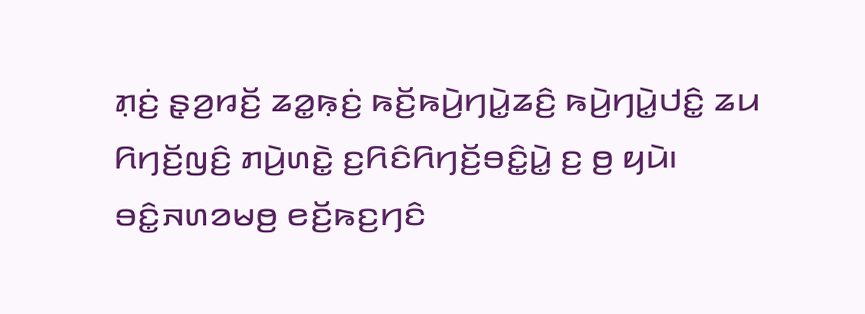ꤊ꤫ꤢꤦ꤬ ꤔ꤫ꤤ꤬ꤙꤢꤩ꤬ ꤘꤤ꤭ꤒ꤫ꤢꤦ꤬ ꤒꤢꤩ꤬ꤒꤣꤧ꤬ꤚꤣꤧ꤭ꤘꤢꤨ꤬ ꤒꤣꤧ꤬ꤚꤣꤧ꤭ꤓꤢꤨ꤭ ꤘꤣ ꤖꤚꤢꤩ꤬ꤜꤢꤨ꤬ ꤊꤣꤧ꤬ꤛꤢꤧ꤭ ꤢ꤬ꤖꤢꤨꤖꤚꤢꤩ꤬ꤋꤢꤨ꤭ꤣꤧ꤭ ꤢ꤬ ꤥ꤬ ꤟꤣꤧ꤯
ꤋꤢꤨ꤭ꤏꤛꤤꤗꤥ꤬ ꤕꤢꤩ꤬ꤒꤢ꤬ꤚꤢꤨ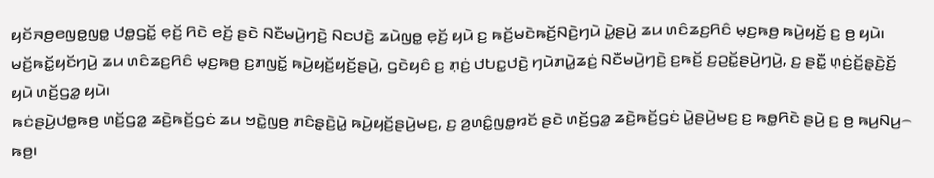ꤟꤢꤩꤏꤥ꤬ꤕꤜꤥ꤭ꤜꤥ꤭ ꤓꤥ꤭ꤞꤢꤩ꤭ ꤕ꤫ꤢꤩ꤬ ꤖꤢꤧ ꤕꤢꤩ꤬ ꤔꤢꤧ ꤡꤢꤪꤗꤣꤧ꤬ꤚꤢꤧ꤬ ꤡꤢꤓꤢꤧ꤬ ꤘꤣꤧꤜꤥ꤭ ꤕ꤫ꤢꤩ꤬ ꤟꤣꤧ ꤢ꤬ ꤒꤢꤩ꤬ꤗꤢꤧꤒꤢꤩ꤬ꤡꤢꤧ꤬ꤚꤣꤧ ꤣꤧ꤭ꤔꤣꤧ꤬ ꤘꤣ ꤛꤢꤨꤘꤢ꤬ꤖꤢꤨ ꤗ꤫ꤢ꤬ꤒꤥ꤬ ꤒꤣꤧ꤬ꤟꤢꤩ꤬ ꤢ꤬ ꤥ꤬ ꤟꤣꤧ꤯ ꤗꤢꤩ꤬ꤒꤢꤩ꤭ꤟꤢꤩꤚꤣꤧ꤬ ꤘꤣ ꤛꤢꤨꤘꤢ꤬ꤖꤢꤨ ꤗ꤫ꤢ꤬ꤒꤥ꤬ ꤢ꤬ꤊꤜꤢꤩ꤭ ꤒꤣꤧ꤬ꤟꤢꤩ꤬ꤟꤢꤩ꤬ꤔꤣꤧ꤬, ꤞꤢꤧꤟꤢꤨ ꤢ꤬ ꤊ꤫ꤢꤦ꤬ ꤓꤝꤢ꤭ꤓꤢꤧ꤬ ꤚꤣꤧꤊꤣꤧ꤭ꤘꤢꤦ꤬ ꤡꤢꤪꤗꤣꤧ꤬ꤚꤢꤧ꤬ ꤢ꤬ꤒꤢꤩ꤬ ꤢ꤬ꤑꤢꤩ꤭ꤔꤣꤧ꤬ꤚꤣꤧ꤬, ꤢ꤬ ꤔꤢꤪ꤭ ꤛ꤫ꤢꤦ꤬ꤢꤩ꤬ꤔ꤫ꤢꤧ꤬ꤢꤩ꤬ ꤟꤣꤧ ꤛꤢꤩ꤬ꤞꤤ꤭ ꤟꤣꤧ꤯
ꤒꤢꤦꤔꤣꤧ꤬ꤓꤥ꤭ꤒꤥ꤬ ꤛꤢꤩ꤬ꤞꤤ꤭ ꤘꤢꤧ꤬ꤒꤢꤩ꤬ꤞꤢꤦ ꤘꤣ ꤠꤢꤧ꤭ꤜꤥ꤬ ꤊꤢꤨꤔ꤫ꤢꤧ꤬ꤣꤧ꤭ ꤒꤣꤧ꤬ꤟꤢꤩ꤬ꤔꤣꤧ꤬ꤗꤢ꤬, ꤢ꤬ ꤤ꤬ꤛꤢꤨ꤭ꤜꤥ꤭ꤙꤢꤩ ꤔꤢꤧ ꤛꤢꤩ꤬ꤞꤤ꤭ ꤘꤢꤧ꤬ꤒꤢꤩ꤬ꤞꤢꤦ ꤣꤧ꤭ꤔꤣꤧ꤬ꤗꤢ꤬ ꤢ꤬ ꤒꤥ꤭ꤖꤢꤧ ꤔꤣꤧ꤬ ꤢ꤬ ꤥ꤬ ꤒꤣ꤬ꤡꤣ꤬꤮ ꤒꤥ꤬꤯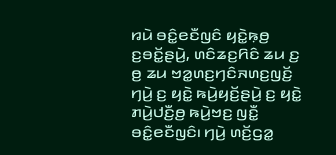ꤙꤣꤧ ꤋꤢꤨ꤭ꤕꤢꤪꤜꤢꤨ ꤟꤢꤧ꤭ꤒ꤫ꤥ꤬ ꤢ꤬ꤋꤢꤩ꤭ꤔꤣꤧ꤬, ꤛꤢꤨꤘꤢ꤬ꤖꤢꤨ ꤘꤣ ꤢ꤬ ꤥ꤬ ꤘꤣ ꤠꤤ꤭ꤛꤢ꤬ꤚꤢꤨꤏꤛꤢ꤬ꤜꤢꤩ꤬ ꤚꤣꤧ꤬ ꤢ꤬ ꤟꤢꤧ꤭ ꤒꤣꤧ꤬ꤟꤢꤩ꤬ꤔꤣꤧ꤬ ꤢ꤬ ꤟꤢꤧ꤭ ꤊꤣꤧ꤬ꤓꤢꤪ꤬ꤥ꤬ ꤒꤣꤧ꤬ꤠꤢ꤬ ꤜꤢꤪ꤭ ꤋꤢꤨ꤭ꤕꤢꤪꤜꤢꤨ꤯ ꤚꤣꤧ꤬ ꤛꤢꤩ꤬ꤞꤤ꤭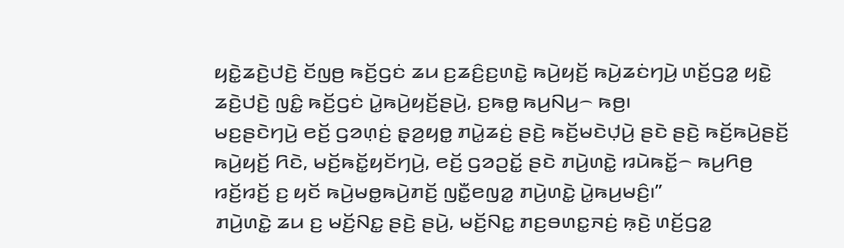ꤟꤢꤧ꤭ꤘꤢꤧ꤬ꤓꤢꤧ꤬ ꤢꤩꤜꤥ꤬ ꤒꤢꤩ꤬ꤞꤢꤦ ꤘꤣ ꤢ꤬ꤘꤢꤨ꤬ꤢ꤬ꤛꤢꤧ꤭ ꤒꤣꤧ꤬ꤟꤢꤩ꤬ ꤒꤣꤧ꤬ꤘꤢꤦꤚꤣꤧ꤬ ꤛꤢꤩ꤬ꤞꤤ꤭ ꤟꤢꤧ꤭ ꤘꤢꤧ꤬ꤓꤢꤧ꤬ ꤜꤢꤨ꤭ ꤒꤢꤩ꤬ꤞꤢꤦ ꤣꤧ꤭ꤒꤣꤧ꤬ꤟꤢꤩ꤬ꤔꤣꤧ꤬, ꤢ꤬ꤒꤥ꤭ ꤒꤣ꤬ꤡꤣ꤬꤮ ꤒꤥ꤬꤯
ꤗꤢ꤬ꤔꤢꤧꤚꤣꤧ꤬ ꤕꤢꤩ꤬ ꤞꤤꤛ꤫ꤢꤦ꤬ ꤔ꤫ꤤ꤬ꤟꤥ꤭ ꤊꤣꤧ꤭ꤘꤢꤦ꤬ ꤔꤢꤧ꤬ ꤒꤢꤩ꤬ꤗꤢꤧꤓ꤫ꤣꤧ꤬ ꤔꤢꤧ ꤔꤢꤧ꤬ ꤒꤢꤩ꤬ꤒꤣꤧ꤬ꤔꤢꤩ꤬ ꤒꤣꤧ꤬ꤟꤢꤩ꤬ ꤖꤢꤧ, ꤗꤢꤩ꤬ꤒꤢꤩ꤭ꤟꤢꤩꤚꤣꤧ꤬, ꤕꤢꤩ꤬ ꤞꤤꤑꤢꤩ꤭ ꤔꤢꤧ ꤊꤣꤧ꤬ꤛꤢꤧ꤭ ꤙꤣꤧꤒꤢꤩ꤭꤮ ꤒꤣ꤬ꤖꤥ꤬ ꤙꤢꤩ꤬ꤙꤢꤩ꤬ ꤢ꤬ ꤟꤢꤩ ꤒꤣꤧ꤬ꤗꤥ꤭ꤒꤣꤧ꤬ꤊꤢꤩ꤬ ꤜꤢꤪ꤭ꤕꤜꤤ꤭ ꤊꤣꤧ꤬ꤛꤢꤧ꤭ ꤣꤧ꤭ꤒꤣ꤬ꤗꤢꤨ꤬꤯”
ꤊꤣꤧ꤬ꤛꤢꤧ꤭ ꤘꤣ ꤢ꤬ ꤗꤢꤩ꤬ꤡꤢ꤭ ꤔꤢꤧ꤬ ꤔꤣꤧ꤬, ꤗꤢꤩ꤬ꤡꤢ꤭ ꤊꤢ꤬ꤋꤛꤢ꤭ꤏꤢꤦ꤬ ꤒ꤫ꤢꤧ꤬ ꤛꤢꤩ꤬ꤞꤤ꤭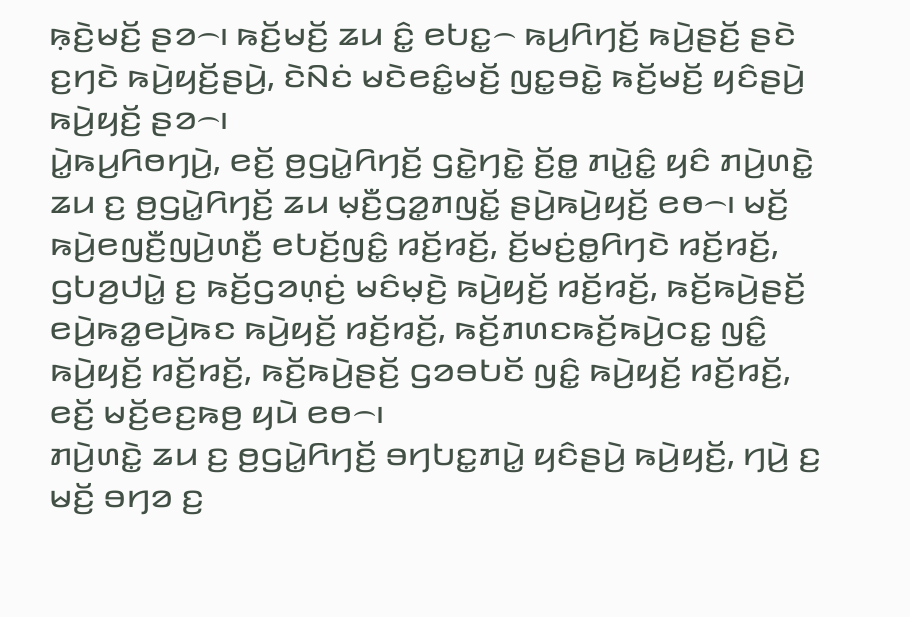ꤒ꤫ꤢꤧ꤬ꤗꤢꤩ꤬ ꤔꤤ꤮꤯ ꤒꤢꤩ꤬ꤗꤢꤩ꤬ ꤘꤣ ꤢꤨ꤭ ꤕꤝꤢ꤭꤮ ꤒꤣ꤬ꤖꤚꤢꤩ꤬ ꤒꤣꤧ꤬ꤔꤢꤩ꤬ ꤔꤢꤧ ꤢ꤬ꤚꤢꤧ ꤒꤣꤧ꤬ꤟꤢꤩ꤬ꤔꤣꤧ꤬, ꤢꤧꤡꤢꤦ ꤗꤢꤧꤕꤢꤨ꤭ꤗꤢꤩ꤬ ꤜꤢ꤭ꤋꤢꤧ꤭ ꤒꤢꤩ꤬ꤗꤢꤩ꤬ ꤟꤢꤨꤔꤣꤧ꤬ ꤒꤣꤧ꤬ꤟꤢꤩ꤬ ꤔꤤ꤮꤯
ꤣꤧ꤭ꤒꤣ꤬ꤖꤥꤚꤣꤧ꤬, ꤕꤢꤩ꤬ ꤥ꤬ꤞꤣꤧ꤭ꤖꤚꤢꤩ꤬ ꤞꤢꤧ꤭ꤚꤢꤧ꤭ ꤢꤩ꤬ꤥ꤭ ꤊꤣꤧ꤭ꤢꤨ꤭ ꤟꤢꤨ ꤊꤣꤧ꤬ꤛꤢꤧ꤭ ꤘꤣ ꤢ꤬ ꤥ꤬ꤞꤣꤧ꤭ꤖꤚꤢꤩ꤬ ꤘꤣ ꤗ꤫ꤢꤪ꤬ꤞꤤ꤭ꤊꤜꤢꤩ꤭ ꤔꤣꤧ꤬ꤒꤣꤧ꤬ꤟꤢꤩ꤬ ꤕꤥ꤮꤯ ꤗꤢꤩ꤬ ꤒꤣꤧ꤬ꤕꤜꤢꤪ꤬ꤜꤣꤧ꤬ꤛꤢꤪ꤬ ꤕꤝꤢꤩ꤬ꤜꤢꤨ꤭ ꤙꤢꤩ꤬ꤙꤢꤩ꤬, ꤢꤩ꤬ꤗꤢꤦ꤬ꤥ꤭ꤖꤚꤢꤧ ꤙꤢꤩ꤬ꤙꤢꤩ꤬, ꤞꤝꤤ꤬ꤓꤣꤧ꤭ ꤢ꤬ ꤒꤢꤩ꤬ꤞꤤꤛ꤫ꤢꤦ꤬ ꤗꤢꤨꤗ꤫ꤢꤧ꤬ ꤒꤣꤧ꤬ꤟꤢꤩ꤬ ꤙꤢꤩ꤬ꤙꤢꤩ꤬, ꤒꤢꤩ꤬ꤒꤣꤧ꤬ꤔꤢꤩ꤬ ꤕꤣꤧ꤬ꤒꤤ꤭ꤕꤣꤧ꤬ꤒꤢ ꤒꤣꤧ꤬ꤟꤢꤩ꤬ ꤙꤢꤩ꤬ꤙꤢꤩ꤬, ꤒꤢꤩ꤬ꤊꤛꤢꤒꤢꤩ꤬ꤒꤣꤧ꤬ꤍꤢ꤭ ꤜꤢꤨ꤭ ꤒꤣꤧ꤬ꤟꤢꤩ꤬ ꤙꤢꤩ꤬ꤙꤢꤩ꤬, ꤒꤢꤩ꤬ꤒꤣꤧ꤬ꤔꤢꤩ꤬ ꤞꤤꤋꤝꤢꤩ ꤜꤢꤨ꤭ ꤒꤣꤧ꤬ꤟꤢꤩ꤬ ꤙꤢꤩ꤬ꤙꤢꤩ꤬, ꤕꤢꤩ꤬ ꤗꤢꤩ꤬ꤕꤢ꤬ꤒꤥ꤬ ꤟꤣꤧ ꤕꤥ꤮꤯
ꤊꤣꤧ꤬ꤛꤢꤧ꤭ ꤘꤣ ꤢ꤬ ꤥ꤬ꤞꤣꤧ꤭ꤖꤚꤢꤩ꤬ ꤋꤚꤝꤢ꤭ꤊꤣꤧ꤭ ꤟꤢꤨꤔꤣꤧ꤬ ꤒꤣꤧ꤬ꤟꤢꤩ꤬, ꤚꤣꤧ꤬ ꤢ꤬ ꤗꤢꤩ꤬ ꤋꤚꤤ ꤢ꤬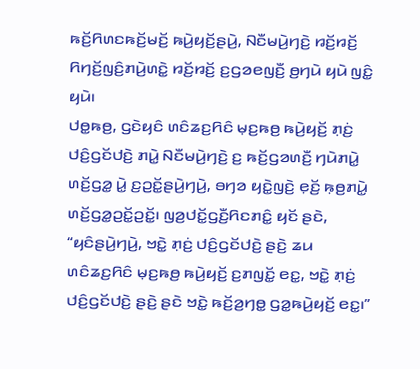ꤒꤢꤩ꤬ꤖꤛꤢꤒꤢꤩ꤬ꤗꤢꤩ꤬ ꤒꤣꤧ꤬ꤟꤢꤩ꤬ꤔꤣꤧ꤬, ꤡꤢꤪꤗꤣꤧ꤬ꤚꤢꤧ꤬ ꤙꤢꤩ꤬ꤙꤢꤩ꤬ ꤖꤚꤢꤩ꤬ꤜꤢꤨ꤬ꤊꤣꤧ꤬ꤛꤢꤧ꤭ ꤙꤢꤩ꤬ꤙꤢꤩ꤬ ꤢ꤬ꤞꤤꤕꤜꤢꤪ꤬ ꤥ꤬ꤚꤣꤧ ꤟꤣꤧ ꤜꤢꤨ꤭ ꤟꤣꤧ꤯
ꤓꤥ꤭ꤒꤥ꤬, ꤞꤢꤧꤟꤢꤨ ꤛꤢꤨꤘꤢ꤬ꤖꤢꤨ ꤗ꤫ꤢ꤬ꤒꤥ꤬ ꤒꤣꤧ꤬ꤟꤢꤩ꤬ ꤊ꤫ꤢꤦ꤬ ꤓꤢꤨ꤬ꤞꤢꤩꤓꤢꤧ꤬ ꤊꤣꤧ꤭ ꤡꤢꤪꤗꤣꤧ꤬ꤚꤢꤧ꤬ ꤢ꤬ ꤒꤢꤩ꤬ꤞꤤꤛꤢꤪ꤬ ꤚꤣꤧꤊꤣꤧ꤭ ꤛꤢꤩ꤬ꤞꤤ꤭ ꤣꤧ꤭ ꤢ꤬ꤑꤢꤩ꤭ꤔꤣꤧ꤬ꤚꤣꤧ꤬, ꤋꤚꤤ ꤟꤢꤧ꤭ꤜꤢꤧ꤬ ꤕ꤫ꤢꤩ꤬ ꤒ꤫ꤥ꤬ꤊꤣꤧ꤭ ꤛꤢꤩ꤬ꤞꤤ꤭ꤑꤢꤩ꤭ꤑꤢꤩ꤭꤯ ꤜꤤ꤬ꤓꤢꤩ꤭ꤞꤢꤪ꤬ꤖꤢꤊꤢꤨ꤭ ꤟꤢꤩ ꤔꤢꤧ, “ꤟꤢꤨꤔꤣꤧ꤬ꤚꤣꤧ꤬, ꤠꤢꤧ꤭ ꤊ꤫ꤢꤦ꤬ ꤓꤢꤨ꤬ꤞꤢꤩꤓꤢꤧ꤬ ꤔꤢꤧ꤬ ꤘꤣ ꤛꤢꤨꤘꤢ꤬ꤖꤢꤨ ꤗ꤫ꤢ꤬ꤒꤥ꤬ ꤒꤣꤧ꤬ꤟꤢꤩ꤬ ꤢ꤬ꤊꤜꤢꤩ꤭ ꤕꤢ꤭, ꤠꤢꤧ꤭ ꤊ꤫ꤢꤦ꤬ ꤓꤢꤨ꤬ꤞꤢꤩꤓꤢꤧ꤬ ꤔꤢꤧ꤬ ꤔꤢꤧ ꤠꤢꤧ꤭ ꤒꤢꤩ꤬ꤤ꤬ꤚꤥ꤭ ꤞꤤ꤭ꤒꤣꤧ꤬ꤟꤢꤩ꤬ ꤕꤢ꤭꤯”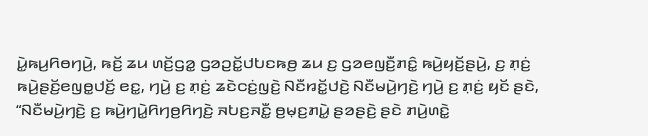ꤣꤧ꤭ꤒꤣ꤬ꤖꤥꤚꤣꤧ꤬, ꤒꤢꤩ꤬ ꤘꤣ ꤛꤢꤩ꤬ꤞꤤ꤭ ꤞꤤꤑꤢꤩ꤭ꤓꤝꤢꤒꤥ꤬ ꤘꤣ ꤢ꤬ ꤞꤤꤕꤜꤢꤪ꤬ꤊꤢꤨ꤭ ꤒꤣꤧ꤬ꤟꤢꤩ꤬ꤔꤣꤧ꤬, ꤢ꤬ ꤊ꤫ꤢꤦ꤬ ꤒꤣꤧ꤬ꤔꤢꤩ꤬ꤕꤜꤥ꤭ꤓꤢꤩ꤬ ꤕꤢ꤭, ꤚꤣꤧ꤬ ꤢ꤬ ꤊ꤫ꤢꤦ꤬ ꤘꤢꤧꤍꤢꤦ꤬ꤜꤢꤧ꤬ ꤡꤢꤪꤙꤢꤩ꤭ꤓꤢꤧ꤬ ꤡꤢꤪꤗꤣꤧ꤬ꤚꤢꤧ꤬ ꤚꤣꤧ꤬ ꤢ꤬ ꤊ꤫ꤢꤦ꤬ ꤟꤢꤩ ꤔꤢꤧ, “ꤡꤢꤪꤗꤣꤧ꤬ꤚꤢꤧ꤬ ꤢ꤬ ꤒꤣꤧ꤬ꤚꤣꤧ꤭ꤖꤚꤥ꤬ꤖꤚꤢꤧ꤬ ꤏꤝꤢ꤬ꤏꤢꤪ꤭ ꤥ꤬ꤗ꤫ꤢ꤬ꤊꤣꤧ꤭ ꤔꤤꤔꤢꤧ꤬ ꤔꤢꤧ ꤊꤣꤧ꤬ꤛꤢꤧ꤭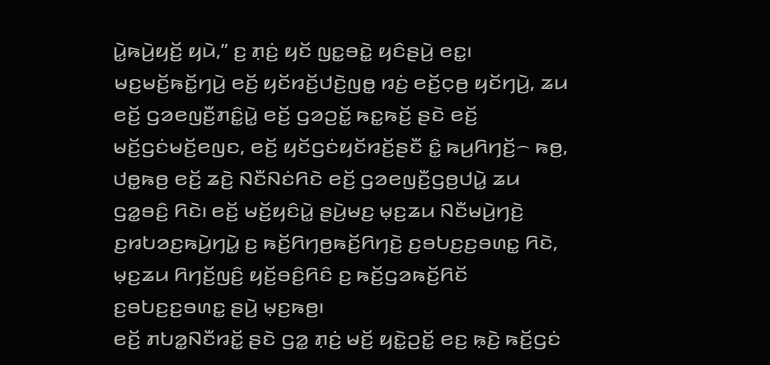ꤣꤧ꤭ꤒꤣꤧ꤬ꤟꤢꤩ꤬ ꤟꤣꤧ,” ꤢ꤬ ꤊ꤫ꤢꤦ꤬ ꤟꤢꤩ ꤜꤢ꤭ꤋꤢꤧ꤭ ꤟꤢꤨꤔꤣꤧ꤬ ꤕꤢ꤭꤯
ꤗꤢ꤬ꤗꤢꤩ꤬ꤒꤢꤩ꤭ꤚꤣꤧ꤬ ꤕꤢꤩ꤬ ꤟꤢꤩꤙꤢꤩ꤬ꤓꤢꤧ꤬ꤜꤥ꤭ ꤙꤢꤦ꤬ ꤕꤢꤩ꤬ꤍ꤫ꤥ꤬ ꤟꤢꤩꤚꤣꤧ꤬, ꤘꤣ ꤕꤢꤩ꤬ ꤞꤤꤕꤜꤢꤪ꤬ꤊꤢꤨ꤭ꤣꤧ꤭ ꤕꤢꤩ꤬ ꤞꤤꤑꤢꤩ꤭ ꤒꤢ꤭ꤒꤢꤩ꤬ ꤔꤢꤧ ꤕꤢꤩ꤬ ꤗꤢꤩ꤬ꤞꤢꤦꤗꤢꤩ꤬ꤕꤜꤢ, ꤕꤢꤩ꤬ ꤟꤢꤩꤞꤢꤦꤟꤢꤩꤙꤢꤩ꤬ꤔꤢꤪ ꤢꤨ꤭ ꤒꤣ꤬ꤖꤚꤢꤩ꤬꤮ ꤒꤥ꤬, ꤓꤥ꤭ꤒꤥ꤬ ꤕꤢꤩ꤬ ꤘꤢꤧ꤬ ꤡꤢꤪꤡꤢꤦꤖꤢꤧ ꤕꤢꤩ꤬ ꤞꤤꤕꤜꤢꤪ꤬ꤞꤥ꤬ꤓꤣꤧ꤭ ꤘꤣ ꤞꤤ꤭ꤋꤢꤨ꤬ ꤖꤢꤧ꤯ ꤕꤢꤩ꤬ ꤗꤢꤩ꤬ꤟꤢꤨꤣꤧ꤭ ꤔꤣꤧ꤬ꤗꤢ꤬ ꤗ꤫ꤢ꤬ꤘꤣ ꤡꤢꤪꤗꤣꤧ꤬ꤚꤢꤧ꤬ ꤢ꤬ꤙꤝꤤꤢ꤬ꤒꤣꤧ꤬ꤚꤣꤧ꤭ ꤢ꤬ ꤒꤢꤩ꤬ꤖꤚꤥ꤬ꤒꤢꤩ꤬ꤖꤚꤢꤧ꤬ ꤢ꤬ꤋꤝꤢ꤬ꤢ꤬ꤋꤛꤢ꤭ ꤖꤢꤧ, ꤗ꤫ꤢ꤬ꤘꤣ ꤖꤚꤢꤩ꤬ꤜꤢꤨ꤬ ꤟꤢꤩ꤬ꤋꤢꤨ꤬ꤖꤢꤨ ꤢ꤬ ꤒꤢꤩ꤬ꤞꤤꤒꤢꤩ꤬ꤖꤢꤩ ꤢ꤬ꤋꤝꤢ꤬ꤢ꤬ꤋꤛꤢ꤭ ꤔꤣꤧ꤬ ꤗ꤫ꤢ꤬ꤒꤥ꤬꤯
ꤕꤢꤩ꤬ ꤊꤝꤤ꤭ꤡꤢꤪꤙꤢꤩ꤭ ꤔꤢꤧ ꤞꤤ꤭ ꤊ꤫ꤢꤦ꤬ ꤗꤢꤩ꤬ ꤟꤢꤧ꤭ꤑꤢꤩ꤭ ꤕꤢ꤬ ꤒ꤫ꤢꤧ꤬ ꤒꤢꤩ꤬ꤞꤢꤦ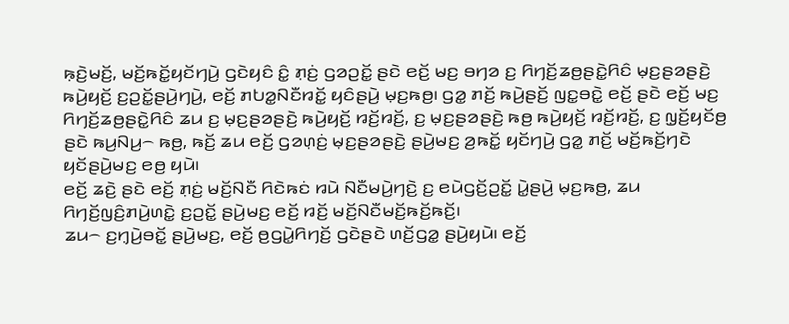ꤒ꤫ꤢꤧ꤬ꤗꤢꤩ꤬, ꤗꤢꤩ꤬ꤒꤢꤩ꤭ꤟꤢꤩꤚꤣꤧ꤬ ꤞꤢꤧꤟꤢꤨ ꤢꤨ꤭ ꤊ꤫ꤢꤦ꤬ ꤞꤤꤑꤢꤩ꤭ ꤔꤢꤧ ꤕꤢꤩ꤬ ꤗꤢ꤬ ꤋꤚꤤ ꤢ꤬ ꤖꤚꤢꤩ꤬ꤘꤥ꤬ꤔꤢꤧ꤭ꤖꤢꤨ ꤗ꤫ꤢ꤬ꤔꤤꤔꤢꤧ꤬ ꤒꤣꤧ꤬ꤟꤢꤩ꤬ ꤢ꤬ꤑꤢꤩ꤭ꤔꤣꤧ꤬ꤚꤣꤧ꤬, ꤕꤢꤩ꤬ ꤊꤝꤤ꤭ꤡꤢꤪꤙꤢꤩ꤭ ꤟꤢꤨꤔꤣꤧ꤬ ꤗ꤫ꤢ꤬ꤒꤥ꤬꤯ ꤞꤤ꤭ ꤊꤢꤩ꤬ ꤒꤣꤧ꤬ꤔꤢꤩ꤬ ꤜꤢ꤭ꤋꤢꤧ꤭ ꤕꤢꤩ꤬ ꤔꤢꤧ ꤕꤢꤩ꤬ ꤗꤢ꤬ ꤖꤚꤢꤩ꤬ꤘꤥ꤬ꤔꤢꤧ꤭ꤖꤢꤨ ꤘꤣ ꤢ꤬ ꤗ꤫ꤢ꤬ꤔꤤꤔꤢꤧ꤬ ꤒꤣꤧ꤬ꤟꤢꤩ꤬ ꤙꤢꤩ꤬ꤙꤢꤩ꤬, ꤢ꤬ ꤗ꤫ꤢ꤬ꤔꤤꤔꤢꤧ꤬ ꤒꤥ꤬ ꤒꤣꤧ꤬ꤟꤢꤩ꤬ ꤙꤢꤩ꤬ꤙꤢꤩ꤬, ꤢ꤬ ꤜ꤫ꤢꤩ꤬ꤟꤢꤩꤥ꤬ ꤔꤢꤧ ꤒꤣ꤬ꤡꤣ꤬꤮ ꤒꤥ꤬, ꤒꤢꤩ꤬ ꤘꤣ ꤕꤢꤩ꤬ ꤞꤤꤛ꤫ꤢꤦ꤬ ꤗ꤫ꤢ꤬ꤔꤤꤔꤢꤧ꤬ ꤔꤣꤧ꤬ꤗꤢ꤬ ꤤ꤬ꤒꤢꤩ꤭ ꤟꤢꤩꤚꤣꤧ꤬ ꤞꤤ꤭ ꤊꤢꤩ꤬ ꤗꤢꤩ꤬ꤒꤢꤩ꤬ꤚꤢꤧ ꤟꤢꤩꤔꤣꤧ꤬ꤗꤢ꤬ ꤕꤥ꤬ ꤟꤣꤧ꤯
ꤕꤢꤩ꤬ ꤘꤢꤧ꤬ ꤔꤢꤧ ꤕꤢꤩ꤬ ꤊ꤫ꤢꤦ꤬ ꤗꤢꤩ꤬ꤡꤢꤪ ꤖꤢꤧꤒꤢꤦ ꤙꤣꤧ ꤡꤢꤪꤗꤣꤧ꤬ꤚꤢꤧ꤬ ꤢ꤬ ꤕꤣꤧꤞꤢꤩ꤬ꤑꤢꤩ꤭ ꤣꤧ꤭ꤔꤣꤧ꤬ ꤗ꤫ꤢ꤬ꤒꤥ꤬, ꤘꤣ ꤖꤚꤢꤩ꤬ꤜꤢꤨ꤬ꤊꤣꤧ꤬ꤛꤢꤧ꤭ ꤢ꤬ꤑꤢꤩ꤭ ꤔꤣꤧ꤬ꤗꤢ꤬ ꤕꤢꤩ꤬ ꤙꤢꤩ꤬ ꤗꤢꤩ꤬ꤡꤢꤪꤗꤢꤩ꤬ꤒꤢꤩ꤬ꤒꤢꤩ꤬꤯
ꤘꤣ꤮ ꤢ꤬ꤚ꤫ꤣꤧ꤬ꤋꤢꤩ꤭ ꤔꤣꤧ꤬ꤗꤢ꤬, ꤕꤢꤩ꤬ ꤥ꤬ꤞꤣꤧ꤭ꤖꤚꤢꤩ꤬ ꤞꤢꤧꤔꤢꤧ ꤛꤢꤩ꤬ꤞꤤ꤭ ꤔꤣꤧ꤬ꤟꤣꤧ꤯ ꤕꤢꤩ꤬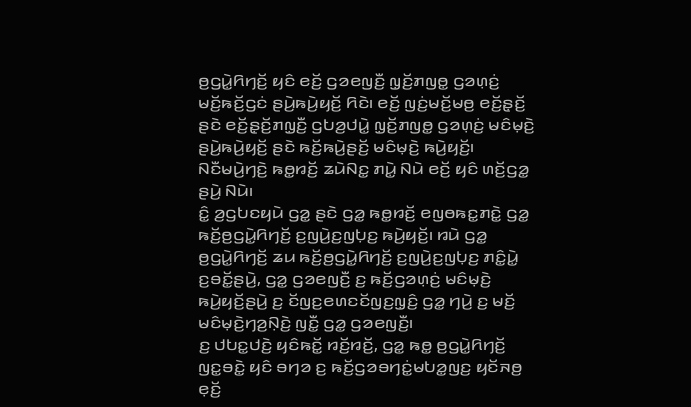ꤥ꤬ꤞꤣꤧ꤭ꤖꤚꤢꤩ꤬ ꤟꤢꤨ ꤕꤢꤩ꤬ ꤞꤤꤕꤜꤢꤪ꤬ ꤜ꤫ꤢꤩ꤬ꤊꤜꤥ꤭ ꤞꤤꤛ꤫ꤢꤦ꤬ ꤗꤢꤩ꤬ꤒꤢꤩ꤬ꤞꤢꤦ ꤔꤣꤧ꤬ꤒꤣꤧ꤬ꤟꤢꤩ꤬ ꤖꤢꤧ꤯ ꤕꤢꤩ꤬ ꤜꤢꤦ꤬ꤗꤢꤩ꤬ꤗꤥ꤬ ꤕꤢꤩ꤬ꤔ꤫ꤢꤩ꤬ ꤔꤢꤧ ꤕꤢꤩ꤬ꤔ꤫ꤢꤩ꤬ꤊꤜ꤫ꤢꤪ꤬ ꤞꤝꤤ꤬ꤓꤣꤧ꤭ ꤜ꤫ꤢꤩ꤬ꤊꤜꤥ꤭ ꤞꤤꤛ꤫ꤢꤦ꤬ ꤗꤢꤨꤗ꤫ꤢꤧ꤬ ꤔꤣꤧ꤬ꤒꤣꤧ꤬ꤟꤢꤩ꤬ ꤔꤢꤧ ꤒꤢꤩ꤬ꤒꤣꤧ꤬ꤔꤢꤩ꤬ ꤗꤢꤨꤗ꤫ꤢꤧ꤬ ꤒꤣꤧ꤬ꤟꤢꤩ꤬꤯ ꤡꤢꤪꤗꤣꤧ꤬ꤚꤢꤧ꤬ ꤒꤥ꤭ꤙꤢꤩ꤬ ꤘꤣꤧꤡꤢ꤭ ꤊꤣꤧ꤭ ꤡꤣꤧ ꤕꤢꤩ꤬ ꤟꤢꤨ ꤛꤢꤩ꤬ꤞꤤ꤭ ꤔꤣꤧ꤬ ꤡꤣꤧ꤯
ꤢꤨ꤭ ꤤ꤬ꤞꤝꤢꤟꤣꤧ ꤞꤤ꤭ ꤔꤢꤧ ꤞꤤ꤭ ꤒꤥ꤭ꤙꤢꤩ꤬ ꤕꤜꤥꤒꤢ꤭ꤊꤢꤧ꤭ ꤞꤤ꤭ ꤒꤢꤩ꤬ꤥ꤬ꤞꤣꤧ꤭ꤖꤚꤢꤩ꤬ ꤢ꤬ꤜꤣꤧ꤬ꤢ꤬ꤜꤝ꤫ꤢ꤬ ꤒꤣꤧ꤬ꤟꤢꤩ꤬꤯ ꤙꤣꤧ ꤞꤤ꤭ ꤥ꤬ꤞꤣꤧ꤭ꤖꤚꤢꤩ꤬ ꤘꤣ ꤒꤢꤩ꤬ꤥ꤬ꤞꤣꤧ꤭ꤖꤚꤢꤩ꤬ ꤢ꤬ꤜꤣꤧ꤬ꤢ꤬ꤜꤝ꤫ꤢ꤬ ꤊꤢꤨ꤭ꤣꤧ꤭ ꤢ꤬ꤋꤢꤩ꤭ꤔꤣꤧ꤬, ꤞꤤ꤭ ꤞꤤꤕꤜꤢꤪ꤬ ꤢ꤬ ꤒꤢꤩ꤬ꤞꤤꤛ꤫ꤢꤦ꤬ ꤗꤢꤨꤗ꤫ꤢꤧ꤬ ꤒꤣꤧ꤬ꤟꤢꤩ꤬ꤔꤣꤧ꤬ ꤢ꤬ ꤢꤩꤜꤢ꤬ꤕꤛꤢꤢꤩꤜꤢ꤬ꤜ꤫ꤢꤨ꤬ ꤞꤤ꤭ ꤚꤣꤧ꤬ ꤢ꤬ ꤗꤢꤩ꤬ ꤗꤢꤨꤗ꤫ꤢꤧ꤬ꤚꤤ꤬ꤡ꤫ꤢꤧ꤬ ꤜꤢꤪ꤭ ꤞꤤ꤭ ꤞꤤꤕꤜꤢꤪ꤬꤯
ꤢ꤬ ꤓꤝꤢ꤭ꤓꤢꤧ꤬ ꤟꤢꤨꤒꤢꤩ꤭ ꤙꤢꤩ꤬ꤙꤢꤩ꤬, ꤞꤤ꤭ ꤒꤥ꤭ ꤥ꤬ꤞꤣꤧ꤭ꤖꤚꤢꤩ꤬ ꤜꤢ꤭ꤋꤢꤧ꤭ ꤟꤢꤨ ꤋꤚꤤ ꤢ꤬ ꤒꤢꤩ꤬ꤞꤤꤋꤚꤢꤦ꤭ꤗꤝꤤ꤭ꤜꤢ꤬ ꤟꤢꤩꤏꤥ꤬ ꤕ꤫ꤢꤩ꤬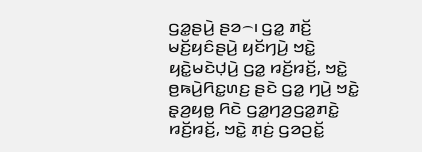ꤞꤤ꤭ꤔꤣꤧ꤬ ꤔꤤ꤮꤯ ꤞꤤ꤭ ꤊꤢꤩ꤬ ꤗꤢꤩ꤬ꤟꤢꤨꤔꤣꤧ꤬ ꤟꤢꤩꤚꤣꤧ꤬ ꤠꤢꤧ꤭ ꤟꤢꤧ꤭ꤗꤢꤧꤓ꤫ꤣꤧ꤬ ꤞꤤ꤭ ꤙꤢꤩ꤬ꤙꤢꤩ꤬, ꤠꤢꤧ꤭ ꤥ꤬ꤒꤣꤧ꤬ꤖꤢ꤭ꤛꤢ꤬ ꤔꤢꤧ ꤞꤤ꤭ ꤚꤣꤧ꤬ ꤠꤢꤧ꤭ ꤔ꤫ꤤ꤬ꤟꤥ꤭ ꤖꤢꤧ ꤞꤤ꤭ꤚꤤ꤬ꤞꤤ꤭ꤊꤢꤧ꤭ ꤙꤢꤩ꤬ꤙꤢꤩ꤬, ꤠꤢꤧ꤭ ꤊ꤫ꤢꤦ꤬ ꤞꤤꤑꤢꤩ꤭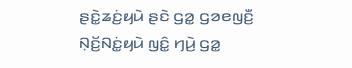ꤔꤢꤧ꤭ꤘꤢꤦ꤬ꤟꤣꤧ ꤔꤢꤧ ꤞꤤ꤭ ꤞꤤꤕꤜꤢꤪ꤬ ꤡ꤫ꤢꤩ꤬ꤡꤢꤦ꤭ꤟꤣꤧ ꤜꤢꤨ꤭ ꤚꤣꤧ꤬ ꤞꤤ꤭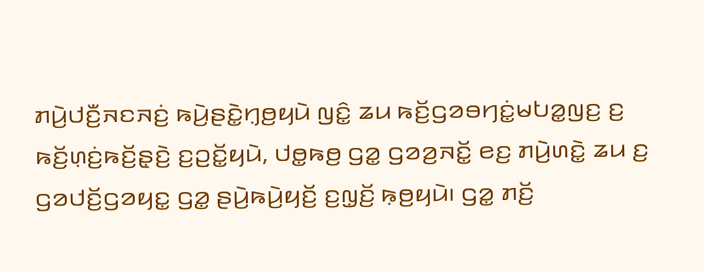ꤊꤣꤧ꤬ꤓꤢꤪ꤬ꤏꤢꤏꤢꤦ꤬ ꤒꤣꤧ꤬ꤔꤢꤧ꤭ꤚ꤫ꤥ꤬ꤟꤣꤧ ꤜꤢꤨ꤭ ꤘꤣ ꤒꤢꤩ꤬ꤞꤤꤋꤚꤢꤦ꤭ꤗꤝꤤ꤭ꤜꤢ꤬ ꤢ꤬ ꤒꤢꤩ꤬ꤛ꤫ꤢꤦ꤬ꤒꤢꤩ꤬ꤔ꤫ꤢꤧ꤬ ꤢ꤬ꤑꤢꤩ꤭ꤟꤣꤧ, ꤓꤥ꤭ꤒꤥ꤬ ꤞꤤ꤭ ꤞꤤꤤ꤬ꤏꤢꤩ꤭ ꤕꤢ꤬ ꤊꤣꤧ꤬ꤛꤢꤧ꤭ ꤘꤣ ꤢ꤬ ꤞꤤꤓꤢꤩ꤬ꤞꤤꤟꤢ꤭ ꤞꤤ꤭ ꤔꤣꤧ꤬ꤒꤣꤧ꤬ꤟꤢꤩ꤬ ꤢ꤬ꤜ꤫ꤢꤩ꤬ ꤒ꤫ꤥ꤬ꤟꤣꤧ꤯ ꤞꤤ꤭ ꤊꤢꤩ꤬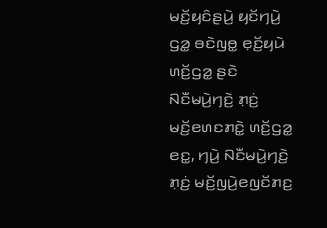ꤗꤢꤩ꤬ꤟꤢꤨꤔꤣꤧ꤬ ꤟꤢꤩꤚꤣꤧ꤬ ꤞꤤ꤭ ꤋꤢꤧꤜꤥ꤭ ꤕ꤫ꤢꤩ꤬ꤟꤣꤧ ꤛꤢꤩ꤬ꤞꤤ꤭ ꤔꤢꤧ ꤡꤢꤪꤗꤣꤧ꤬ꤚꤢꤧ꤬ ꤊ꤫ꤢꤦ꤬ ꤗꤢꤩ꤬ꤕꤛꤢꤊꤢꤧ꤭ ꤛꤢꤩ꤬ꤞꤤ꤭ ꤕꤢ꤭, ꤚꤣꤧ꤬ ꤡꤢꤪꤗꤣꤧ꤬ꤚꤢꤧ꤬ ꤊ꤫ꤢꤦ꤬ ꤗꤢꤩ꤬ꤜꤣꤧ꤬ꤕꤜꤢꤩꤊꤢ꤬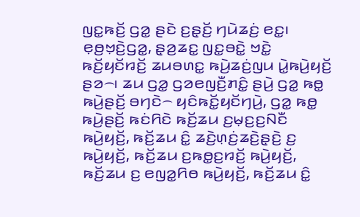ꤜꤢ꤭ꤒꤢꤩ꤬ ꤞꤤ꤭ ꤔꤢꤧ ꤢ꤬ꤔ꤫ꤢꤩ꤬ ꤚꤣꤧꤘꤢꤦ꤬ ꤕꤢ꤭꤯
ꤕ꤫ꤥ꤬ꤠ꤫ꤢꤧ꤬ꤞꤤ꤭, ꤔ꤫ꤤ꤬ꤘꤢ꤭ ꤜꤢ꤭ꤋꤢꤧ꤭ ꤠꤢꤧ꤭ ꤒꤢꤩ꤬ꤟꤢꤩꤙꤢꤩ꤬ ꤘꤣꤋꤛꤢ꤭ ꤒꤣꤧ꤬ꤘꤢꤦ꤬ꤜꤣ ꤣꤧ꤭ꤒꤣꤧ꤬ꤟꤢꤩ꤬ ꤔꤤ꤮꤯ ꤘꤣ ꤞꤤ꤭ ꤞꤤꤕꤜꤢꤪ꤬ꤊꤢꤨ꤭ ꤔꤣꤧ꤬ ꤞꤤ꤭ ꤒꤥ꤭ ꤒꤣꤧ꤬ꤔꤢꤩ꤬ ꤋꤚꤢꤧ꤮ ꤟꤢꤨꤒꤢꤩ꤭ꤟꤢꤩꤚꤣꤧ꤬, ꤞꤤ꤭ ꤒꤥ꤭ ꤒꤣꤧ꤬ꤔꤢꤩ꤬ ꤒꤢꤦꤖꤢꤧ ꤒꤢꤩ꤬ꤘꤣ ꤢ꤬ꤗ꤫ꤢ꤬ꤢ꤬ꤡꤢꤪ ꤒꤣꤧ꤬ꤟꤢꤩ꤬, ꤒꤢꤩ꤬ꤘꤣ ꤢꤨ꤭ ꤘꤢꤧ꤬ꤛ꤫ꤢꤦ꤬ꤘꤢꤧ꤬ꤔ꤫ꤢꤧ꤬ ꤢ꤬ ꤒꤣꤧ꤬ꤟꤢꤩ꤬, ꤒꤢꤩ꤬ꤘꤣ ꤢ꤬ꤒꤥ꤭ꤢ꤬ꤙꤢꤩ꤬ ꤒꤣꤧ꤬ꤟꤢꤩ꤬, ꤒꤢꤩ꤬ꤘꤣ ꤢ꤬ ꤕꤜꤤ꤭ꤖꤥ ꤒꤣꤧ꤬ꤟꤢꤩ꤬, ꤒꤢꤩ꤬ꤘꤣ ꤢꤨ꤭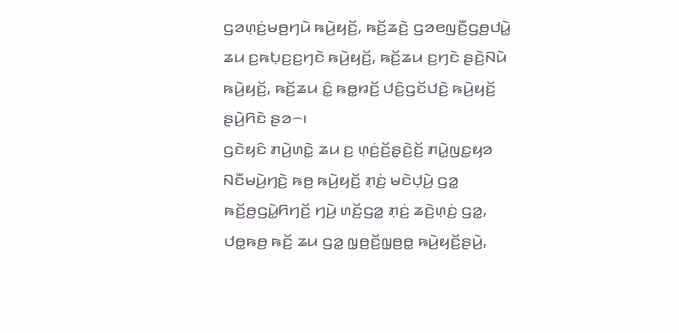ꤞꤤꤛ꤫ꤢꤦ꤬ꤗꤥ꤬ꤚꤣꤧ ꤒꤣꤧ꤬ꤟꤢꤩ꤬, ꤒꤢꤩ꤬ꤘꤢꤧ꤬ ꤞꤤꤕꤜꤢꤪ꤬ꤞꤥ꤬ꤓꤣꤧ꤭ ꤘꤣ ꤢ꤬ꤒꤝ꤫ꤢ꤬ꤢ꤬ꤚꤢꤧ ꤒꤣꤧ꤬ꤟꤢꤩ꤬, ꤒꤢꤩ꤬ꤘꤣ ꤢ꤬ꤚꤢꤧ ꤔꤢꤧ꤬ꤡꤣꤧ ꤒꤣꤧ꤬ꤟꤢꤩ꤬, ꤒꤢꤩ꤬ꤘꤣ ꤢꤨ꤭ ꤒꤥ꤭ꤙꤢꤩ꤬ ꤓꤢꤨ꤬ꤞꤢꤩꤓꤢꤧ꤬ ꤒꤣꤧ꤬ꤟꤢꤩ꤬ ꤔꤣꤧ꤬ꤖꤢꤧ ꤔꤤ꤮꤯
ꤞꤢꤧꤟꤢꤨ ꤊꤣꤧ꤬ꤛꤢꤧ꤭ ꤘꤣ ꤢ꤬ ꤛ꤫ꤢꤦ꤬ꤢꤩ꤬ꤔ꤫ꤢꤧ꤬ꤢꤩ꤬ ꤊꤣꤧ꤭ꤜꤢ꤭ꤟꤤ ꤡꤢꤪꤗꤣꤧ꤬ꤚꤢꤧ꤬ ꤒꤥ꤬ ꤒꤣꤧ꤬ꤟꤢꤩ꤬ ꤊ꤫ꤢꤦ꤬ ꤗꤢꤧꤓ꤫ꤣꤧ꤬ ꤞꤤ꤭ ꤒꤢꤩ꤬ꤥ꤬ꤞꤣꤧ꤭ꤖꤚꤢꤩ꤬ ꤚꤣꤧ꤬ ꤛꤢꤩ꤬ꤞꤤ꤭ ꤊ꤫ꤢꤦ꤬ ꤘꤢꤧ꤬ꤛ꤫ꤢꤦ꤬ ꤞꤤ꤭, ꤓꤥ꤭ꤒꤥ꤬ ꤒꤢꤩ꤬ ꤘꤣ ꤞꤤ꤭ ꤜ꤫ꤥ꤬ꤢꤩ꤬ꤜ꤫ꤥ꤬ꤥ꤭ ꤒꤣꤧ꤬ꤟꤢꤩ꤬ꤔꤣꤧ꤬,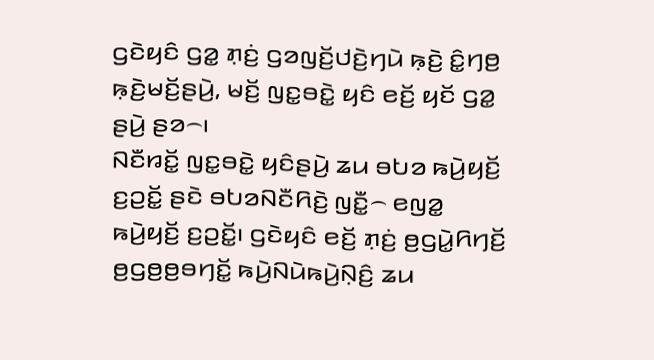ꤞꤢꤧꤟꤢꤨ ꤞꤤ꤭ ꤊ꤫ꤢꤦ꤬ ꤞꤤꤜꤢꤩ꤬ꤓꤢꤧ꤬ꤚꤣꤧ ꤒ꤫ꤢꤧ꤬ ꤢꤨ꤭ꤚꤥ꤬ ꤒ꤫ꤢꤧ꤬ꤗꤢꤩ꤬ꤔꤣꤧ꤬, ꤗꤢꤩ꤬ ꤜꤢ꤭ꤋꤢꤧ꤭ ꤟꤢꤨ ꤕꤢꤩ꤬ ꤟꤢꤩ ꤞꤤ꤭ ꤔꤣꤧ꤬ ꤔꤤ꤮꤯
ꤡꤢꤪꤙꤢꤩ꤭ ꤜꤢ꤭ꤋꤢꤧ꤭ ꤟꤢꤨꤔꤣꤧ꤬ ꤘꤣ ꤋꤝꤤ ꤒꤣꤧ꤬ꤟꤢꤩ꤬ ꤢ꤬ꤑꤢꤩ꤭ ꤔꤢꤧ ꤋꤝꤤꤡꤢꤪꤖꤢꤧ꤬ ꤜꤢꤪ꤭꤮ ꤕꤜꤤ꤭ ꤒꤣꤧ꤬ꤟꤢꤩ꤬ ꤢ꤬ꤑꤢꤩ꤭꤯ ꤞꤢꤧꤟꤢꤨ ꤕꤢꤩ꤬ ꤊ꤫ꤢꤦ꤬ ꤥ꤬ꤞꤣꤧ꤭ꤖꤚꤢꤩ꤬ ꤥ꤬ꤞꤥ꤬ꤥ꤬ꤋꤚꤢꤩ꤭ ꤒꤣꤧ꤬ꤡꤣꤧꤒꤣꤧ꤬ꤡ꤫ꤢꤨ꤬ ꤘꤣ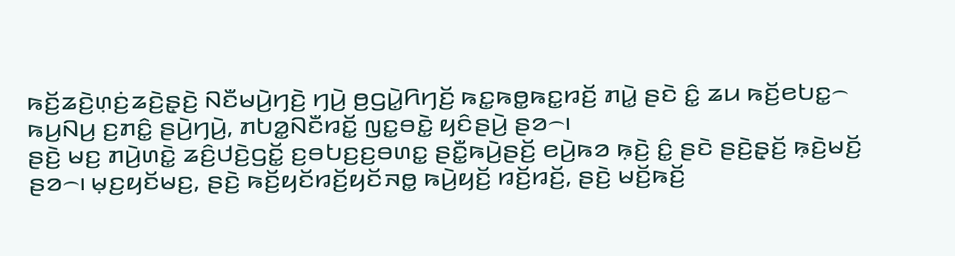ꤒꤢꤩ꤬ꤘꤢꤧ꤬ꤛ꤫ꤢꤦ꤬ꤘꤢꤧ꤬ꤔ꤫ꤢꤧ꤬ ꤡꤢꤪꤗꤣꤧ꤬ꤚꤢꤧ꤬ ꤚꤣꤧ꤬ ꤥ꤬ꤞꤣꤧ꤭ꤖꤚꤢꤩ꤬ ꤒꤢ꤭ꤒꤥ꤭ꤒꤢ꤭ꤙꤢꤩ꤬ ꤊꤣꤧ꤭ ꤔꤢꤧ ꤢꤨ꤭ ꤘꤣ ꤒꤢꤩ꤬ꤕꤝꤢ꤭꤮ ꤒꤣ꤬ꤡꤣ꤬ ꤢ꤬ꤊꤢꤨ꤭ ꤔꤣꤧ꤬ꤚꤣꤧ꤬, ꤊꤝꤤ꤭ꤡꤢꤪꤙꤢꤩ꤭ ꤜꤢ꤭ꤋꤢꤧ꤭ ꤟꤢꤨꤔꤣꤧ꤬ ꤔꤤ꤮꤯
ꤔꤢꤧ꤬ ꤗꤢ꤬ ꤊꤣꤧ꤬ꤛꤢꤧ꤭ ꤘꤢꤨ꤬ꤓꤢꤧ꤬ꤞꤢꤩ꤭ ꤢ꤬ꤋꤝꤢ꤬ꤢ꤬ꤋꤛꤢ꤭ ꤔꤢꤪ꤭ꤒꤣꤧ꤬ꤔꤢꤩ꤬ ꤕꤣꤧ꤬ꤒꤤ ꤒ꤫ꤢꤧ꤬ ꤢꤨ꤭ ꤔꤢꤧ ꤔꤢꤧ꤬ꤔ꤫ꤢꤩ꤬ ꤒ꤫ꤢꤧ꤬ꤗꤢꤩ꤬ ꤔꤤ꤮꤯ ꤗ꤫ꤢ꤬ꤟꤢꤩꤗꤢ꤬, ꤔꤢꤧ꤬ ꤒꤢꤩ꤬ꤟꤢꤩꤙꤢꤩ꤬ꤟꤢꤩꤏꤥ꤭ ꤒꤣꤧ꤬ꤟꤢꤩ꤬ ꤙꤢꤩ꤬ꤙꤢꤩ꤬, ꤔꤢꤧ꤬ ꤗꤢꤩ꤬ꤒꤢꤩ꤬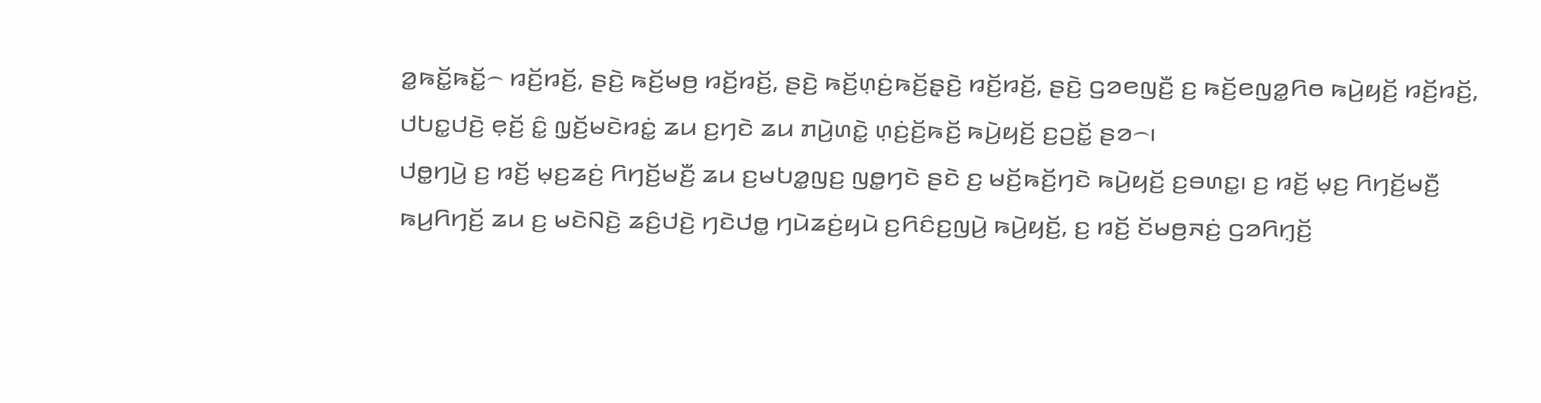ꤤ꤭ꤒꤢꤩ꤭ꤒꤢꤩ꤭꤮ ꤙꤢꤩ꤬ꤙꤢꤩ꤬, ꤔꤢꤧ꤬ ꤒꤢꤩ꤬ꤗꤥ꤬ ꤙꤢꤩ꤬ꤙꤢꤩ꤬, ꤔꤢꤧ꤬ ꤒꤢꤩ꤬ꤛ꤫ꤢꤦ꤬ꤒꤢꤩ꤬ꤔ꤫ꤢꤧ꤬ ꤙꤢꤩ꤬ꤙꤢꤩ꤬, ꤔꤢꤧ꤬ ꤞꤤꤕꤜꤢꤪ꤬ ꤢ꤬ ꤒꤢꤩ꤬ꤕꤜꤤ꤭ꤖꤥ ꤒꤣꤧ꤬ꤟꤢꤩ꤬ ꤙꤢꤩ꤬ꤙꤢꤩ꤬, ꤓꤝꤢ꤭ꤓꤢꤧ꤬ ꤕ꤫ꤢꤩ꤬ ꤢꤨ꤭ ꤜ꤫ꤢꤩ꤬ꤗꤢꤧꤙꤢꤦ꤭ ꤘꤣ ꤢ꤬ꤚꤢꤧ ꤘꤣ ꤊꤣꤧ꤬ꤛꤢꤧ꤭ ꤛ꤫ꤢꤦ꤬ꤢꤩ꤬ꤒꤢꤩ꤬ ꤒꤣꤧ꤬ꤟꤢꤩ꤬ ꤢ꤬ꤑꤢꤩ꤭ ꤔꤤ꤮꤯
ꤓꤥ꤭ꤚꤣꤧ꤬ ꤢ꤬ ꤙꤢꤩ꤬ ꤗ꤫ꤢ꤬ꤘꤢꤦ꤬ ꤖꤚꤢꤩ꤬ꤗꤢꤪ꤬ ꤘꤣ ꤢ꤬ꤗꤝꤤ꤭ꤜꤢ꤬ ꤜꤥ꤭ꤚꤢꤧ ꤔꤢꤧ ꤢ꤬ ꤗꤢꤩ꤬ꤒꤢꤩ꤬ꤚꤢꤧ ꤒꤣꤧ꤬ꤟꤢꤩ꤬ ꤢ꤬ꤋꤛꤢ꤭꤯ ꤢ꤬ ꤙꤢꤩ꤬ ꤗ꤫ꤢ꤬ ꤖꤚꤢꤩ꤬ꤗꤢꤪ꤬ ꤒꤣ꤬ꤖꤚꤢꤩ꤬ ꤘꤣ ꤢ꤬ ꤗꤢꤧꤡꤢꤧ꤬ ꤘꤢꤨ꤬ꤓꤢꤧ꤬ ꤚꤢꤧꤓꤥ꤭ ꤚꤣꤧꤘꤢꤦ꤬ꤟꤣꤧ ꤢ꤬ꤖꤢꤨꤢ꤬ꤜꤣꤧ꤬ ꤒꤣꤧ꤬ꤟꤢꤩ꤬, ꤢ꤬ ꤙꤢꤩ꤬ ꤢꤩꤗꤥ꤬ꤏꤢꤦ꤬ ꤞꤤꤖꤚ꤫ꤢꤩ꤬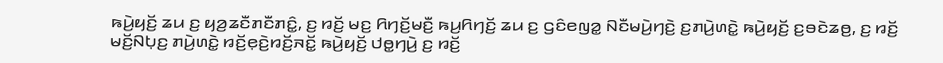ꤒꤣꤧ꤬ꤟꤢꤩ꤬ ꤘꤣ ꤢ꤬ ꤟꤤ꤬ꤘꤢꤪꤊꤢꤪꤊꤢꤨ꤭, ꤢ꤬ ꤙꤢꤩ꤬ ꤗꤢ꤬ ꤖꤚꤢꤩ꤬ꤗꤢꤪ꤬ ꤒꤣ꤬ꤖꤚꤢꤩ꤬ ꤘꤣ ꤢ꤬ ꤞꤢꤨꤕꤜꤤ꤭ ꤡꤢꤪꤗꤣꤧ꤬ꤚꤢꤧ꤬ ꤢ꤬ꤊꤣꤧ꤬ꤛꤢꤧ꤭ ꤒꤣꤧ꤬ꤟꤢꤩ꤬ ꤢ꤬ꤋꤢꤧꤘꤥ꤬, ꤢ꤬ ꤙꤢꤩ꤬ ꤗꤢꤩ꤬ꤡꤝ꤫ꤢ꤬ ꤊꤣꤧ꤬ꤛꤢꤧ꤭ ꤙꤢꤩ꤬ꤕ꤫ꤢꤧ꤬ꤙꤢꤩ꤬ꤏꤢꤩ꤭ ꤒꤣꤧ꤬ꤟꤢꤩ꤬ ꤓꤥ꤭ꤚꤣꤧ꤬ ꤢ꤬ ꤙꤢꤩ꤬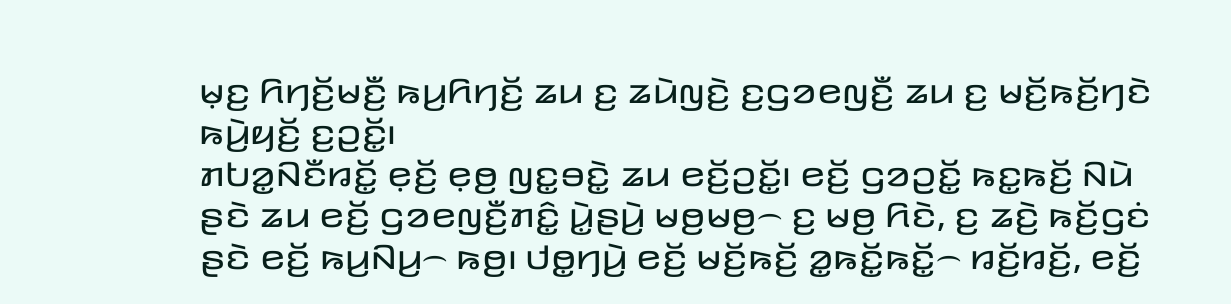ꤗ꤫ꤢ꤬ ꤖꤚꤢꤩ꤬ꤗꤢꤪ꤬ ꤒꤣ꤬ꤖꤚꤢꤩ꤬ ꤘꤣ ꤢ꤬ ꤘꤣꤧꤜꤢꤧ꤬ ꤢ꤬ꤞꤤꤕꤜꤢꤪ꤬ ꤘꤣ ꤢ꤬ ꤗꤢꤩ꤬ꤒꤢꤩ꤬ꤚꤢꤧ ꤒꤣꤧ꤬ꤟꤢꤩ꤬ ꤢ꤬ꤑꤢꤩ꤭꤯
ꤊꤝꤤ꤭ꤡꤢꤪꤙꤢꤩ꤭ ꤕ꤫ꤢꤩ꤬ ꤕ꤫ꤥ꤬ ꤜꤢ꤭ꤋꤢꤧ꤭ ꤘꤣ ꤕꤢꤩ꤬ꤑꤢꤩ꤭꤯ ꤕꤢꤩ꤬ ꤞꤤꤑꤢꤩ꤭ ꤒꤢ꤭ꤒꤢꤩ꤬ ꤡꤣꤧ ꤔꤢꤧ ꤘꤣ ꤕꤢꤩ꤬ ꤞꤤꤕꤜꤢꤪ꤬ꤊꤢꤨ꤭ ꤣꤧ꤭ꤔꤣꤧ꤬ ꤗꤥ꤬ꤗꤥ꤬꤮ ꤢ꤬ ꤗꤥ꤬ ꤖꤢꤧ, ꤢ꤬ ꤘꤢꤧ꤬ ꤒꤢꤩ꤬ꤞꤢꤦ ꤔꤢꤧ ꤕꤢꤩ꤬ ꤒꤣ꤬ꤡꤣ꤬꤮ ꤒꤥ꤬꤯ ꤓꤥ꤭ꤚꤣꤧ꤬ ꤕꤢꤩ꤬ ꤗꤢꤩ꤬ꤒꤢꤩ꤬ ꤤ꤭ꤒꤢꤩ꤭ꤒꤢꤩ꤭꤮ ꤙꤢꤩ꤬ꤙꤢꤩ꤬, ꤕꤢꤩ꤬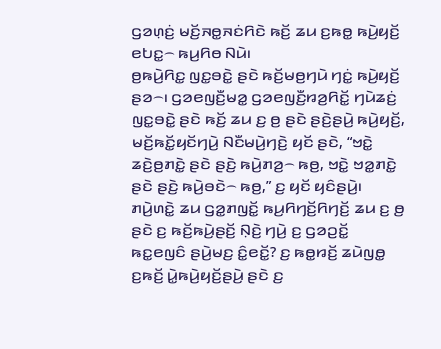ꤞꤤꤛ꤫ꤢꤦ꤬ ꤗꤢꤩ꤬ꤏꤥ꤭ꤏꤢꤦꤖꤢꤧ ꤒꤢꤩ꤬ ꤘꤣ ꤢ꤬ꤒꤥ꤭ ꤒꤣꤧ꤬ꤟꤢꤩ꤬ ꤕꤝꤢ꤭꤮ ꤒꤣ꤬ꤖꤥ ꤡꤣꤧ꤯
ꤥ꤬ꤒꤣꤧ꤬ꤖꤢ꤭ ꤜꤢ꤭ꤋꤢꤧ꤭ ꤔꤢꤧ ꤒꤢꤩ꤬ꤗꤥ꤬ꤚꤣꤧ ꤚꤢꤦ꤭ ꤒꤣꤧ꤬ꤟꤢꤩ꤬ ꤔꤤ꤮꤯ ꤞꤤꤕꤜꤢꤪ꤬ꤗꤤ꤭ ꤞꤤꤕꤜꤢꤪ꤬ꤙꤤ꤬ꤖꤢꤩ꤭ ꤚꤣꤧꤘꤢꤦ꤬ ꤜꤢ꤭ꤋꤢꤧ꤭ ꤔꤢꤧ ꤒꤢꤩ꤬ ꤘꤣ ꤢ꤬ ꤥ꤬ ꤔꤢꤧ ꤔꤢꤧ꤬ꤔꤣꤧ꤬ ꤒꤣꤧ꤬ꤟꤢꤩ꤬, ꤗꤢꤩ꤬ꤒꤢꤩ꤭ꤟꤢꤩꤚꤣꤧ꤬ ꤡꤢꤪꤗꤣꤧ꤬ꤚꤢꤧ꤬ ꤟꤢꤩ ꤔꤢꤧ, “ꤠꤢꤧ꤭ ꤘꤢꤧ꤬ꤥ꤬ꤊꤢꤧ꤭ ꤔꤢꤧ ꤔꤢꤧ꤬ ꤒꤣꤧ꤬ꤊꤤ꤬꤮ ꤒꤥ꤬, ꤠꤢꤧ꤭ ꤠꤤ꤭ꤊꤢꤧ꤭ ꤔꤢꤧ ꤔꤢꤧ꤬ ꤒꤣꤧ꤬ꤋꤢꤧ꤮ ꤒꤥ꤬,” ꤢ꤬ ꤟꤢꤩ ꤟꤢꤨꤔꤣꤧ꤬꤯
ꤊꤣꤧ꤬ꤛꤢꤧ꤭ ꤘꤣ ꤞꤤ꤭ꤊꤜꤢꤩ꤭ ꤒꤣ꤬ꤖꤚꤢꤩ꤬ꤖꤚꤢꤩ꤬ ꤘꤣ ꤢ꤬ ꤥ꤬ ꤔꤢꤧ ꤢ꤬ ꤒꤢꤩ꤬ꤒꤣꤧ꤬ꤔꤢꤩ꤬ ꤡ꤫ꤢꤧ꤬ ꤚꤣꤧ꤬ ꤢ꤬ ꤞꤤꤑꤢꤩ꤭ ꤒꤢ꤭ꤕꤜꤢꤨ ꤔꤣꤧ꤬ꤗꤢ꤬ ꤢꤨ꤭ꤕꤢꤩ꤭? ꤢ꤬ ꤒꤥ꤭ꤙꤢꤩ꤬ ꤘꤣꤧꤜꤥ꤭ ꤢ꤬ꤒꤢꤩ꤬ ꤣꤧ꤭ꤒꤣꤧ꤬ꤟꤢꤩ꤬ꤔꤣꤧ꤬ ꤔꤢꤧ ꤢ꤬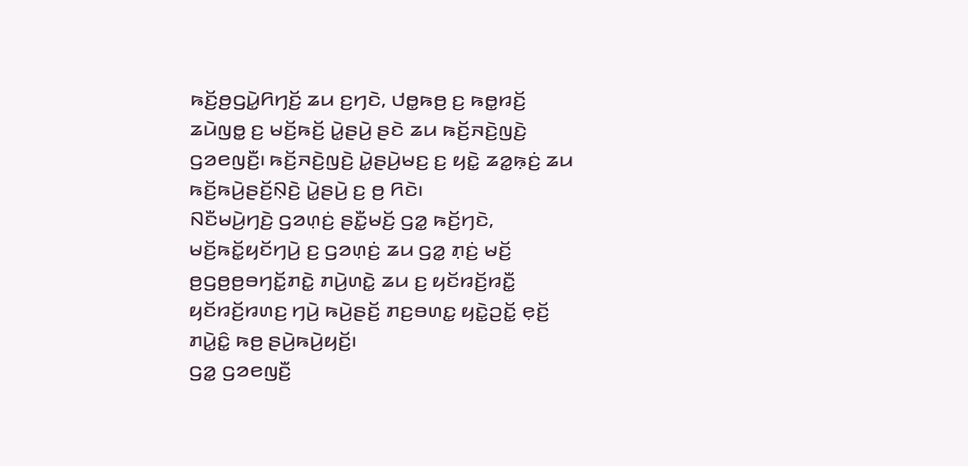ꤒꤢꤩ꤬ꤥ꤬ꤞꤣꤧ꤭ꤖꤚꤢꤩ꤬ ꤘꤣ ꤢ꤬ꤚꤢꤧ, ꤓꤥ꤭ꤒꤥ꤬ ꤢ꤬ ꤒꤥ꤭ꤙꤢꤩ꤬ ꤘꤣꤧꤜꤥ꤭ ꤢ꤬ ꤗꤢꤩ꤬ꤒꤢꤩ꤬ ꤣꤧ꤭ꤔꤣꤧ꤬ ꤔꤢꤧ ꤘꤣ ꤒꤢꤩ꤬ꤏꤢꤧ꤬ꤜꤢꤧ꤬ ꤞꤤꤕꤜꤢꤪ꤬꤯ ꤒꤢꤩ꤬ꤏꤢꤧ꤬ꤜꤢꤧ꤬ ꤣꤧ꤭ꤔꤣꤧ꤬ꤗꤢ꤬ ꤢ꤬ ꤟꤢꤧ꤭ ꤘꤤ꤭ꤒ꤫ꤢꤦ꤬ ꤘꤣ ꤒꤢꤩ꤬ꤒꤣꤧ꤬ꤔꤢꤩ꤬ꤡ꤫ꤢꤧ꤬ ꤣꤧ꤭ꤔꤣꤧ꤬ ꤢ꤬ ꤥ꤬ ꤖꤢꤧ꤯
ꤡꤢꤪꤗꤣꤧ꤬ꤚꤢꤧ꤬ ꤞꤤꤛ꤫ꤢꤦ꤬ ꤔꤢꤪ꤭ꤗꤢꤩ꤬ ꤞꤤ꤭ ꤒꤢꤩ꤬ꤚꤢꤧ, ꤗꤢꤩ꤬ꤒꤢꤩ꤭ꤟꤢꤩꤚꤣꤧ꤬ ꤢ꤬ ꤞꤤꤛ꤫ꤢꤦ꤬ ꤘꤣ ꤞꤤ꤭ ꤊ꤫ꤢꤦ꤬ ꤗꤢꤩ꤬ ꤥ꤬ꤞꤥ꤬ꤥ꤬ꤋꤚꤢꤩ꤭ꤊꤢꤧ꤭ ꤊꤣꤧ꤬ꤛꤢꤧ꤭ ꤘꤣ ꤢ꤬ ꤟꤢꤩꤙꤢꤩ꤬ꤙꤢꤪ꤭ ꤟꤢꤩꤙꤢꤩ꤬ꤙꤛꤢ꤬ ꤚꤣꤧ꤬ ꤒꤣꤧ꤬ꤔꤢꤩ꤬ ꤊꤢ꤬ꤋꤛꤢ꤭ ꤟꤢꤧ꤭ꤑꤢꤩ꤭ ꤕ꤫ꤢꤩ꤬ ꤊꤣꤧ꤭ꤢꤨ꤭ ꤒꤥ꤬ ꤔꤣꤧ꤬ꤒꤣꤧ꤬ꤟꤢꤩ꤬꤯
ꤞꤤ꤭ ꤞꤤꤕꤜꤢꤪ꤬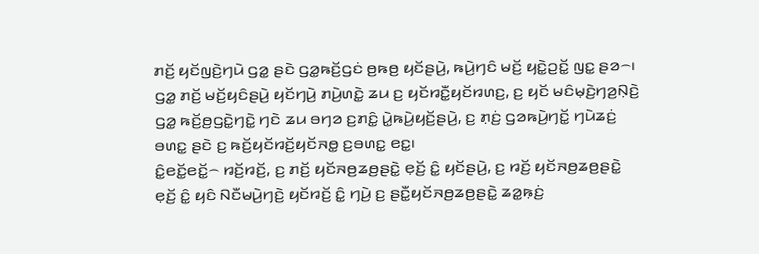ꤊꤢꤩ꤬ ꤟꤢꤩꤜꤢꤧ꤬ꤚꤣꤧ ꤞꤤ꤭ ꤔꤢꤧ ꤞꤤ꤭ꤒꤢꤩ꤬ꤞꤢꤦ ꤥ꤬ꤒꤥ꤬ ꤟꤢꤩꤔꤣꤧ꤬, ꤒꤣꤧ꤬ꤚꤢꤨ ꤗꤢꤩ꤬ ꤟꤢꤧ꤭ꤑꤢꤩ꤭ ꤜꤢ꤭ ꤔꤤ꤮꤯ ꤞꤤ꤭ ꤊꤢꤩ꤬ ꤗꤢꤩ꤬ꤟꤢꤨꤔꤣꤧ꤬ ꤟꤢꤩꤚꤣꤧ꤬ ꤊꤣꤧ꤬ꤛꤢꤧ꤭ ꤘꤣ ꤢ꤬ ꤟꤢꤩꤙꤢꤪ꤭ꤟꤢꤩꤙꤛꤢ꤬, ꤢ꤬ ꤟꤢꤩ ꤗꤢꤨꤗ꤫ꤢꤧ꤬ꤚꤤ꤬ꤡ꤫ꤢꤧ꤬ ꤞꤤ꤭ ꤒꤢꤩ꤬ꤥ꤬ꤞꤢꤧ꤭ꤚꤢꤧ꤭ ꤚꤢꤧ ꤘꤣ ꤋꤚꤤ ꤢ꤬ꤊꤢꤨ꤭ ꤣꤧ꤭ꤒꤣꤧ꤬ꤟꤢꤩ꤬ꤔꤣꤧ꤬, ꤢ꤬ ꤊ꤫ꤢꤦ꤬ ꤞꤤꤒꤣꤧ꤬ꤚꤢꤩ꤭ ꤚꤣꤧꤘꤢꤦ꤬ ꤋꤛꤢ꤭ ꤔꤢꤧ ꤢ꤬ ꤒꤢꤩ꤬ꤟꤢꤩꤙꤢꤩ꤬ꤟꤢꤩꤏꤥ꤭ ꤢ꤬ꤋꤛꤢ꤭ ꤕꤢ꤭꤯
ꤢꤨ꤭ꤕꤢꤩ꤭ꤕꤢꤩ꤭꤮ ꤙꤢꤩ꤬ꤙꤢꤩ꤬, ꤢ꤬ ꤊꤢꤩ꤬ ꤟꤢꤩꤏꤥ꤬ꤘꤥ꤬ꤔꤢꤧ꤭ ꤕ꤫ꤢꤩ꤬ ꤢꤨ꤭ ꤟꤢꤩꤔꤣꤧ꤬, ꤢ꤬ ꤙꤢꤩ꤬ ꤟꤢꤩꤏꤥ꤬ꤘꤥ꤬ꤔꤢꤧ꤭ ꤕ꤫ꤢꤩ꤬ ꤢꤨ꤭ ꤟꤢꤨ ꤡꤢꤪꤗꤣꤧ꤬ꤚꤢꤧ꤬ ꤟꤢꤩꤙꤢꤩ꤬ ꤢꤨ꤭ ꤚꤣꤧ꤬ ꤢ꤬ ꤔꤢꤪ꤭ꤟꤢꤩꤏꤥ꤬ꤘꤥ꤬ꤔꤢꤧ꤭ ꤘꤤ꤭ꤒ꤫ꤢꤦ꤬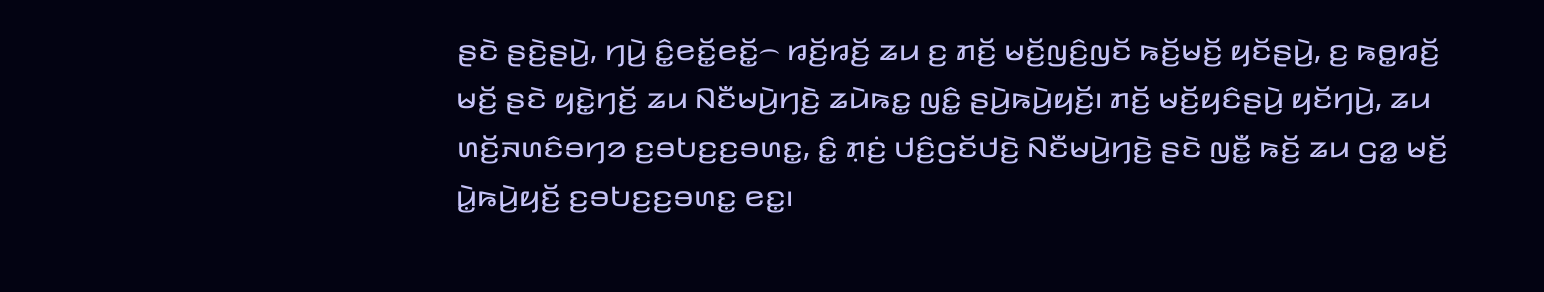ꤔꤢꤧ ꤔꤢꤧ꤬ꤔꤣꤧ꤬, ꤚꤣꤧ꤬ ꤢꤨ꤭ꤕꤢꤩ꤭ꤕꤢꤩ꤭꤮ ꤙꤢꤩ꤬ꤙꤢꤩ꤬ ꤘꤣ ꤢ꤬ ꤊꤢꤩ꤬ ꤗꤢꤩ꤬ꤜꤢꤨ꤬ꤜꤢꤩ ꤒꤢꤩ꤬ꤗꤢꤩ꤬ ꤟꤢꤩꤔꤣꤧ꤬, ꤢ꤬ ꤒꤥ꤭ꤙꤢꤩ꤬ ꤗꤢꤩ꤬ ꤔꤢꤧ ꤟꤢꤧ꤭ꤚꤢꤩ꤬ ꤘꤣ ꤡꤢꤪꤗꤣꤧ꤬ꤚꤢꤧ꤬ ꤘꤣꤧꤒꤢ꤭ ꤜꤢꤨ꤭ ꤔꤣꤧ꤬ꤒꤣꤧ꤬ꤟꤢꤩ꤬꤯ ꤊꤢꤩ꤬ ꤗꤢꤩ꤬ꤟꤢꤨꤔꤣꤧ꤬ ꤟꤢꤩꤚꤣꤧ꤬, ꤘꤣ ꤛꤢꤩ꤬ꤏꤛꤢꤨꤋꤚꤤ ꤢ꤬ꤋꤝꤢ꤬ꤢ꤬ꤋꤛꤢ꤭, ꤢꤨ꤭ ꤊ꤫ꤢꤦ꤬ ꤓꤢꤨ꤬ꤞꤢꤩꤓꤢꤧ꤬ ꤡꤢꤪꤗꤣꤧ꤬ꤚꤢꤧ꤬ ꤔꤢꤧ ꤜꤢꤪ꤭ ꤒꤢꤩ꤬ ꤘꤣ ꤞꤤ꤭ ꤗꤢꤩ꤬ ꤣꤧ꤭ꤒꤣꤧ꤬ꤟꤢꤩ꤬ ꤢ꤬ꤋꤝꤢ꤬ꤢ꤬ꤋꤛꤢ꤭ ꤕꤢ꤭꤯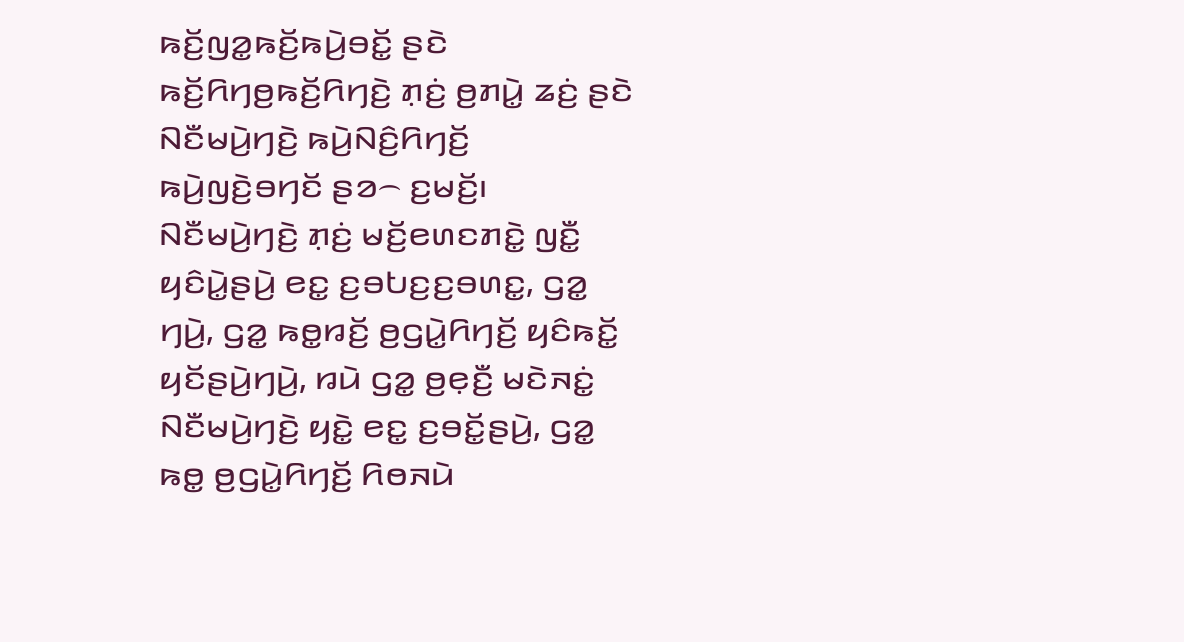ꤒꤢꤩ꤬ꤜꤤ꤭ꤒꤢꤩ꤬ꤒꤣꤧ꤬ꤋꤢꤩ꤭ ꤔꤢꤧ ꤒꤢꤩ꤬ꤖꤚꤥ꤬ꤒꤢꤩ꤬ꤖꤚꤢꤧ꤬ ꤊ꤫ꤢꤦ꤬ ꤥ꤬ꤊꤣꤧ꤭ ꤘꤢꤦ꤬ ꤔꤢꤧ ꤡꤢꤪꤗꤣꤧ꤬ꤚꤢꤧ꤬ ꤒꤣꤧ꤬ꤡꤢꤨ꤬ꤖꤚꤢꤩ꤬ ꤒꤣꤧ꤬ꤜꤢꤧ꤬ꤋꤚꤢꤩ ꤔꤤ꤮ ꤢ꤬ꤗꤢꤩ꤬꤯
ꤡꤢꤪꤗꤣꤧ꤬ꤚꤢꤧ꤬ ꤊ꤫ꤢꤦ꤬ ꤗꤢꤩ꤬ꤕꤛꤢꤊꤢꤧ꤭ ꤜꤢꤪ꤭ ꤟꤢꤨꤣꤧ꤭ꤔꤣꤧ꤬ ꤕꤢ꤭ ꤢ꤬ꤋꤝꤢ꤬ꤢ꤬ꤋꤛꤢ꤭, ꤞꤤ꤭ ꤚꤣꤧ꤬, ꤞꤤ꤭ ꤒꤥ꤭ꤙꤢꤩ꤬ ꤥ꤬ꤞꤣꤧ꤭ꤖꤚꤢꤩ꤬ ꤟꤢꤨꤒꤢꤩ꤭ ꤟꤢꤩꤔꤣꤧ꤬ꤚꤣꤧ꤬, ꤙꤣꤧ ꤞꤤ꤭ ꤥ꤬ꤕ꤫ꤢꤪ꤬ ꤗꤢꤧꤏꤢꤦ꤭ ꤡꤢꤪꤗꤣꤧ꤬ꤚꤢꤧ꤬ ꤟꤢꤧ꤭ ꤕꤢ꤭ ꤢ꤬ꤋꤢꤩ꤭ꤔꤣꤧ꤬, ꤞꤤ꤭ ꤒꤥ꤭ ꤥ꤬ꤞꤣꤧ꤭ꤖꤚꤢꤩ꤬ ꤖꤥꤏꤣꤧ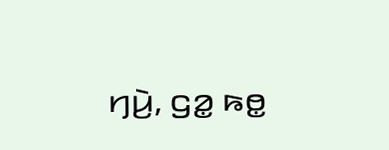ꤚꤣꤧ꤬, ꤞꤤ꤭ ꤒꤥ꤭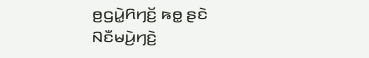ꤥ꤬ꤞꤣꤧ꤭ꤖꤚꤢꤩ꤬ ꤒꤥ꤭ ꤔꤢꤧ ꤡꤢꤪꤗꤣꤧ꤬ꤚꤢꤧ꤬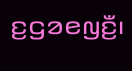ꤢ꤬ꤞꤤꤕꤜꤢꤪ꤬꤯